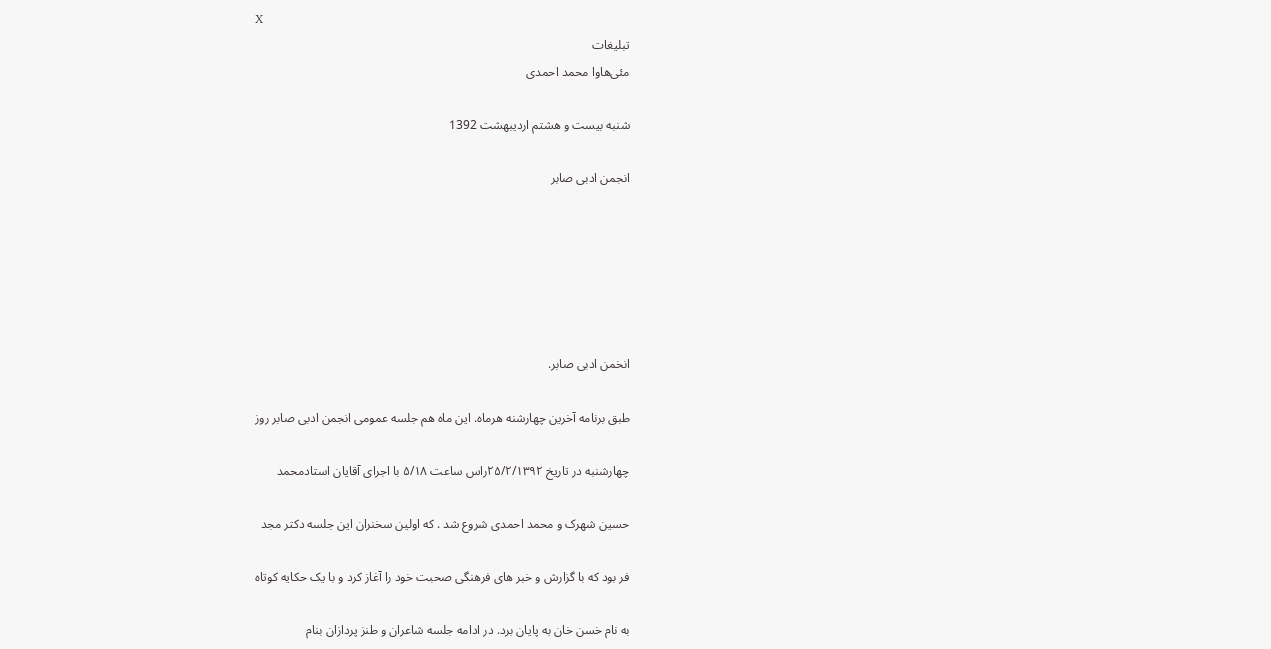X
تبلیغات
مئی‌هاوا محمد احمدی

شنبه بیست و هشتم اردیبهشت 1392

انجمن ادبی صابر






انخمن ادبی صابر.

طبق برنامه آخرین چهارشنه هرماه. این ماه هم جلسه عمومی انجمن ادبی صابر روز

چهارشنبه در تاریخ ۲۵/۲/۱۳۹۲راس ساعت ۵/۱۸ با اجرای آقایان استادمحمد

حسین شهرک و محمد احمدی شروع شد . که اولین سخنران این جلسه دکتر مجد

فر بود که با گزارش و خبر های فرهنگی صحبت خود را آغاز کرد و با یک حکایه کوتاه

به نام خسن خان به پایان برد. در ادامه جلسه شاعران و طنز پردازان بنام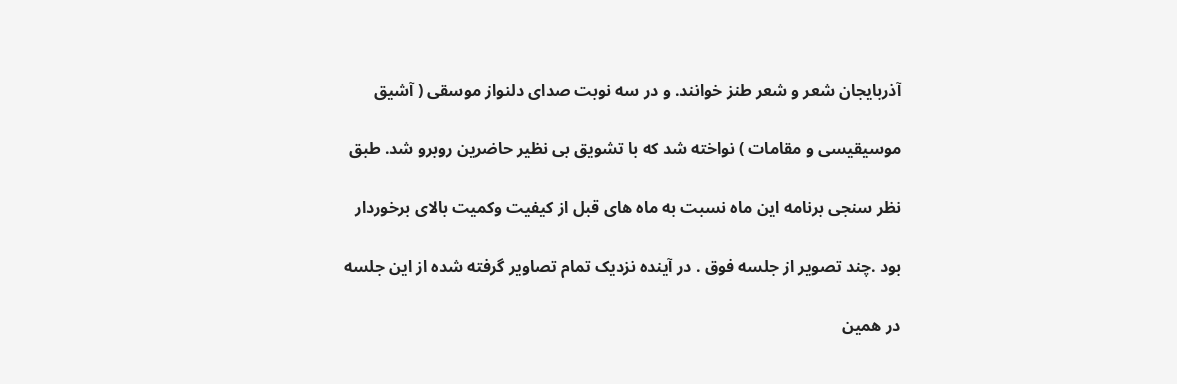آذربایجان شعر و شعر طنز خوانند. و در سه نوبت صدای دلنواز موسقی ( آشیق

موسیقیسی و مقامات ) نواخته شد که با تشویق بی نظیر حاضرین روبرو شد. طبق

نظر سنجی برنامه این ماه نسبت به ماه های قبل از کیفیت وکمیت بالای برخوردار

بود .چند تصویر از جلسه فوق . در آینده نزدیک تمام تصاویر گرفته شده از این جلسه

در همین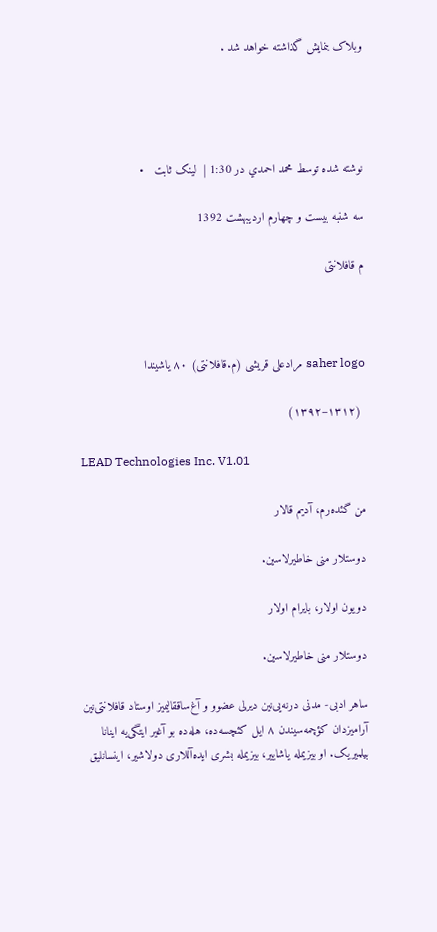وبلاک بنمایش گذاشته خواهد شد .




نوشته شده توسط محمد احمدي در 1:30 |  لینک ثابت   •

سه شنبه بیست و چهارم اردیبهشت 1392

م قافلانتی



saher logo مرادعلی قریشی (م.قافلانتی) ۸۰ یاشیندا

 (۱۳۱۲–۱۳۹۲)

LEAD Technologies Inc. V1.01

من گئده‌رم، آدیم قالار

دوستلار منی خاطیرلاسین.

دویون اولار، بایرام اولار

دوستلار منی خاطیرلاسین.

ساهر ادبی- مدنی درنه‌یی‌نین دیرلی عضوو و آغ‌ساققالیمیز اوستاد قافلانتی‌نین آرامیزدان کؤچمه‌سیندن ۸ ایل کئچسه‌ده، هله‌ده بو آغیر ایتگی‌یه اینانا بیلمیریک. او بیزیمله یاشاییر، بیزیمله بشری ایده‌آللاری دولاشیر، اینسانلیق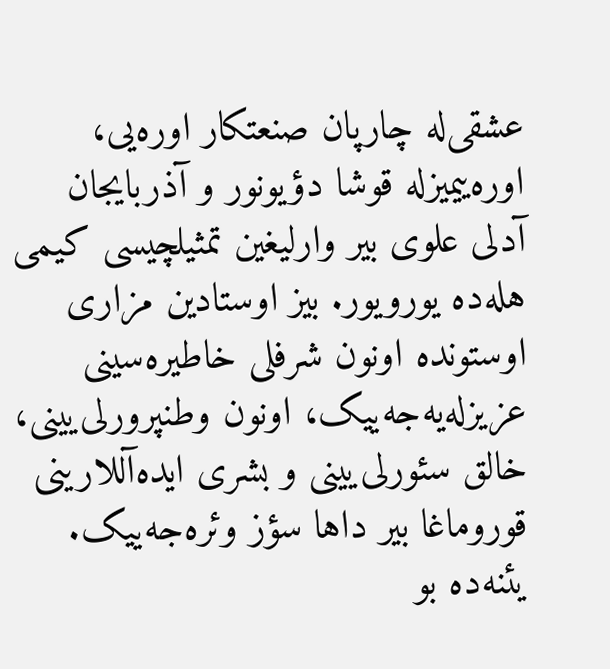عشقی‌له چارپان صنعتکار اوره‌یی، اوره‌ییمیزله قوشا دؤیونور‌ و آذربایجان آدلی علوی بیر وارلیغین تمثیلچیسی کیمی هله‌ده یورویور. بیز اوستادین مزاری اوستونده اونون شرفلی خاطیره‌سینی عزیزله‌یه‌جه‌ییک، اونون وطنپرورلی‌یینی، خالق سئورلی‌یینی و بشری ایده‌آللارینی قوروماغا بیر داها سؤز وئره‌جه‌ییک. یئنه‌ده بو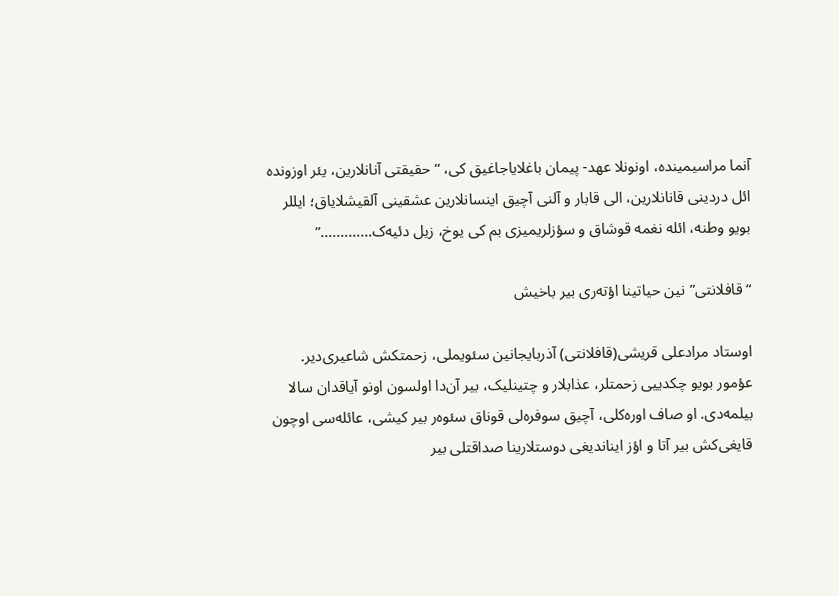آنما مراسیمینده، اونونلا عهد- پیمان باغلایاجاغیق کی، “حقیقتی آنانلارین، یئر اوزونده ائل دردینی قانانلارین، الی قابار و آلنی آچیق اینسانلارین عشقینی آلقیشلایاق؛ ایللر بویو وطنه، ائله نغمه قوشاق و سؤزلریمیزی بم کی یوخ، زیل دئیه‌ک………….”

“قافلانتی”نین حیاتینا اؤته‌ری بیر باخیش

اوستاد مرادعلی قریشی(قافلانتی) آذربایجانین سئویملی، زحمتکش شاعیری‌دیر. عؤمور بویو چکدییی زحمتلر، عذابلار و چتینلیک، بیر آن‌دا اولسون اونو آیاقدان سالا بیلمه‌دی. او صاف اوره‌کلی، آچیق سوفره‌لی قوناق سئوه‌ر بیر کیشی، عائله‌سی اوچون قایغی‌کش بیر آتا و اؤز ایناندیغی دوستلارینا صداقتلی بیر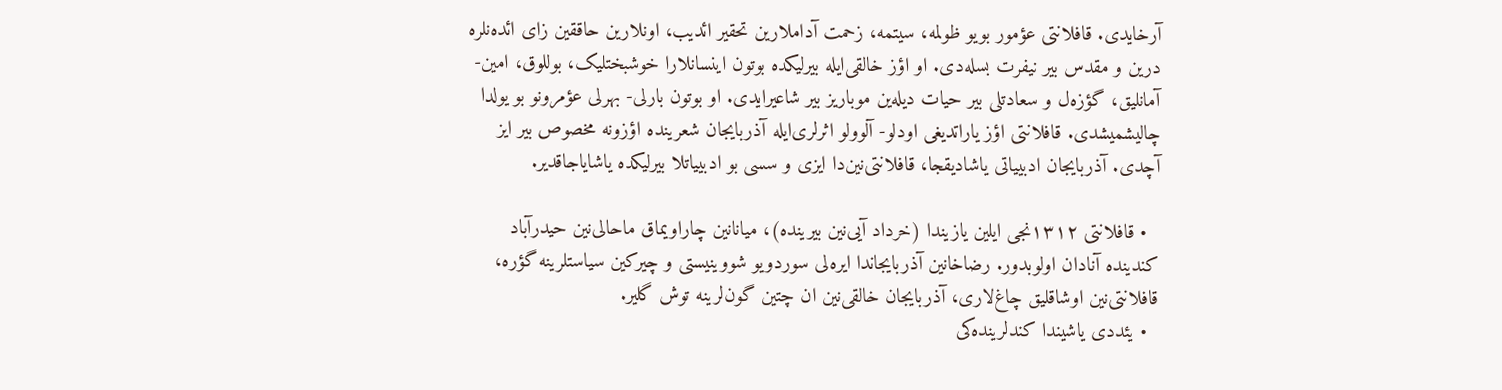آرخایدی. قافلانتی عؤمور بویو ظولمه، سیتمه، زحمت آداملارین تحقیر ائدیب، اونلارین حاققین زای ائده‌نلره درین و مقدس بیر نیفرت بسله‌دی. او اؤز خالقی‌ایله بیرلیکده بوتون اینسانلارا خوشبختلیک، بوللوق، امین- آمانلیق، گؤزه‌ل و سعادتلی بیر حیات دیله‌ین موباریز بیر شاعیر‌ایدی. او بوتون بارلی- بهرلی عؤمرونو بو یولدا چالیشمیشدی. قافلانتی اؤز یاراتدیغی اودلو- آلوولو اثرلری‌ایله آذربایجان شعرینده اؤزونه مخصوص بیر ایز آچدی. آذربایجان ادبییاتی یاشادیقجا، قافلانتی‌نین‌دا ایزی و سسی بو ادبییاتلا بیرلیکده یاشایاجاقدیر.

  • قافلانتی ۱۳۱۲‌نجی ایلین یازیندا (خرداد آیی‌نین بیرینده)، میانانین چاراویماق ماحالی‌نین حیدرآباد کندینده آنادان اولوبدور. رضاخانین آذربایجاندا ایره‌لی سوردویو شووینیستی و چیرکین سیاستلرینه گؤره، قافلانتی‌نین اوشاقلیق چاغ‌لاری، آذربایجان خالقی‌نین ان چتین گون‌لرینه توش گلیر.
  • یئددی یاشیندا کندلرینده‌کی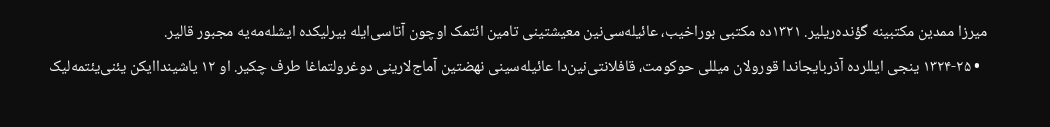میرزا ممدین مکتبینه گؤنده‌ریلیر. ۱۳۲۱‌ده مکتبی بوراخیب، عائیله‌سی‌نین معیشتینی تامین ائتمک اوچون آتاسی‌ایله بیرلیکده ایشله‌مه‌یه مجبور قالیر.
  • ۱۳۲۴-۲۵ ینجی ایللرده آذربایجاندا قورولان میللی حوکومت، قافلانتی‌نین‌دا عائیله‌سینی نهضتین آماج‌لارینی دوغرولتماغا طرف چکیر. او ۱۲ یاشینداایکن یئنی‌یئتمه‌لیک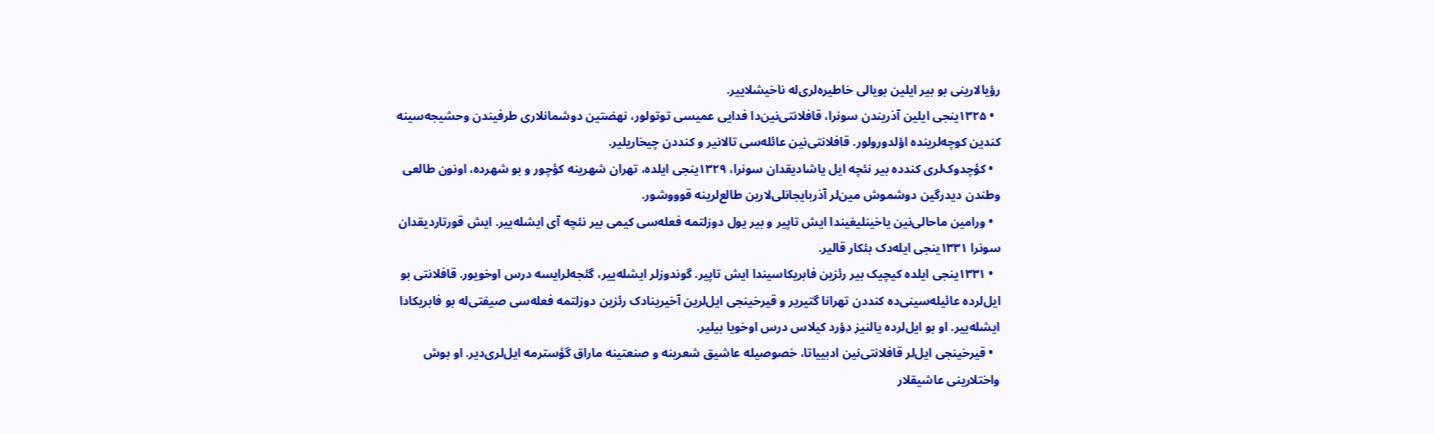رؤیالارینی بو بیر ایلین بویالی خاطیره‌لری‌له ناخیشلاییر.
  • ۱۳۲۵ینجی ایلین آذریندن سونرا، قافلانتی‌نین‌دا فدایی عمیسی توتولور، نهضتین دوشمانلاری طرفیندن وحشیجه‌سینه کندین کوچه‌لرینده اؤلدورولور. قافلانتی‌نین عائله‌سی تالانیر و کنددن چیخاریلیر.
  • کؤچدوک‌لری کندده بیر نئچه ایل یاشادیقدان سونرا، ۱۳۲۹ینجی ایلده، تهران شهرینه کؤچور و بو شهرده، اونون طالعی وطندن دیدرگین دوشموش مین‌لر آذربایجانلی‌لارین طالع‌لرینه قوووشور.
  • ورامین ماحالی‌نین یاخینلیغیندا ایش تاپیر و بیر یول دوزلتمه فعله‌سی کیمی بیر نئچه آی ایشله‌ییر. ایش قورتاردیقدان سونرا ۱۳۳۱ینجی ایله‌دک بئکار قالیر.
  • ۱۳۳۱ینجی ایلده کیچیک بیر رئزین فابریکاسیندا ایش تاپیر. گوندوزلر ایشله‌ییر، گئجه‌لرایسه درس اوخویور. قافلانتی بو ایل‌لرده عائیله‌سینی‌ده کنددن تهرانا گتیریر و قیرخینجی ایل‌لرین آخیرینا‌دک رئزین دوزلتمه فعله‌سی صیفتی‌له بو فابریکادا ایشله‌ییر. او بو ایل‌لرده یالنیز دؤرد کیلاس درس اوخویا بیلیر.
  • قیرخینجی ایل‌لر قافلانتی‌نین ادبییاتا، خصوصیله عاشیق شعرینه و صنعتینه ماراق گؤسترمه ایل‌لری‌دیر. او بوش واختلارینی عاشیقلار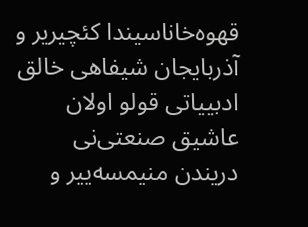قهوه‌خاناسیندا کئچیریر و آذربایجان شیفاهی خالق ادبییاتی قولو اولان عاشیق صنعتی‌نی دریندن منیمسه‌ییر و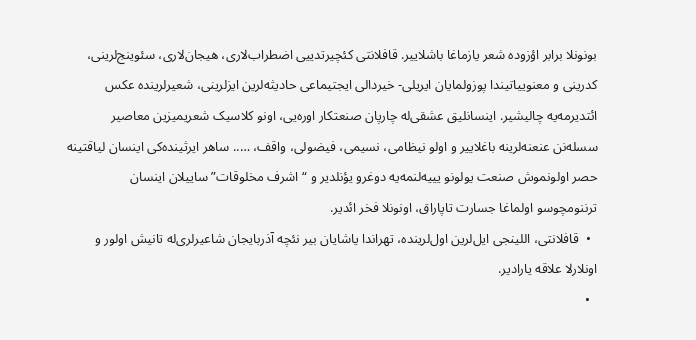بونونلا برابر اؤزوده شعر یازماغا باشلاییر. قافلانتی کئچیرتدییی اضطراب‌لاری، هیجان‌لاری، سئوینج‌لرینی، کدرینی و معنوییاتیندا پوزولمایان ایریلی- خیردالی ایجتیماعی حادیثه‌لرین ایزلرینی، شعیرلرینده عکس ائتدیرمه‌یه چالیشیر. اینسانلیق عشقی‌له چارپان صنعتکار اوره‌یی، اونو کلاسیک شعریمیزین معاصیر سسله‌نن عنعنه‌لرینه باغلاییر و اولو نیظامی، نسیمی، فیضولی، واقف، ….. ساهر ایرثینده‌کی اینسان لیاقتینه حصر اولونموش صنعت یولونو یییه‌لنمه‌یه دوغرو یؤنلدیر و “اشرف مخلوقات” ساییلان اینسان ترننومچوسو اولماغا جسارت تاپاراق، اونونلا فخر ائدیر.
  •  قافلانتی، اللینجی ایل‌لرین اول‌لرینده، تهراندا یاشایان بیر نئچه آذربایجان شاعیرلری‌له تانیش اولور و اونلارلا علاقه یارادیر.
  •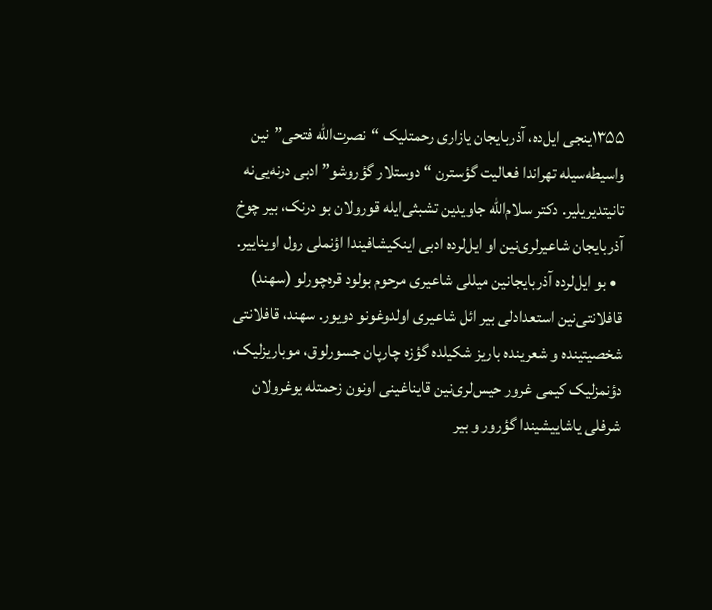۱۳۵۵ینجی ایل‌ده، آذربایجان یازاری رحمتلیک “نصرت‌الله فتحی”نین واسیطه‌سیله تهراندا فعالیت گؤسترن “دوستلار گؤروشو” ادبی درنه‌یی‌نه تانیتدیریلیر. دکتر سلام‌الله جاویدین تشبثی‌ایله قورولان بو درنک، بیر چوخ آذربایجان شاعیرلری‌نین او ایل‌لرده ادبی اینکیشافیندا اؤنملی رول اویناییر.
  • بو ایل‌لرده آذربایجانین میللی شاعیری مرحوم بولود قره‌چورلو (سهند) قافلانتی‌نین استعدادلی بیر ائل شاعیری اولدوغونو دویور. سهند، قافلانتی شخصیتینده و شعرینده باریز شکیلده گؤزه چارپان جسورلوق، موباریزلیک، دؤنمزلیک کیمی غرور حیس‌لری‌نین قایناغینی اونون زحمتله یوغرولان شرفلی یاشاییشیندا گؤرور و بیر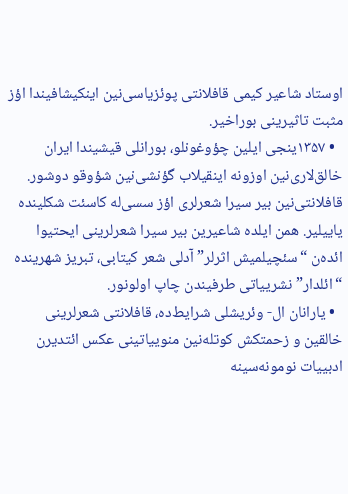اوستاد شاعیر کیمی قافلانتی پوئزیاسی‌نین اینکیشافیندا اؤز مثبت تاثیرینی بوراخیر.
  • ۱۳۵۷ینجی ایلین چؤوغونلو، بورانلی قیشیندا ایران خالق‌لاری‌نین اوزونه اینقیلاب گؤنشی‌نین شؤوقو دوشور. قافلانتی‌نین بیر سیرا شعرلری اؤز سسی‌له کاسئت شکلینده یاییلیر. همن ایلده شاعیرین بیر سیرا شعرلرینی ایحتیوا ائده‌ن “سئچیلمیش اثرلر” آدلی شعر کیتابی، تبریز شهرینده “ائلدار” نشرییاتی طرفیندن چاپ اولونور.
  • یارانان ال- وئریشلی شرایط‌ده، قافلانتی شعرلرینی خالقین و زحمتکش کوتله‌نین منوییاتینی عکس ائتدیرن ادبییات نومونه‌سینه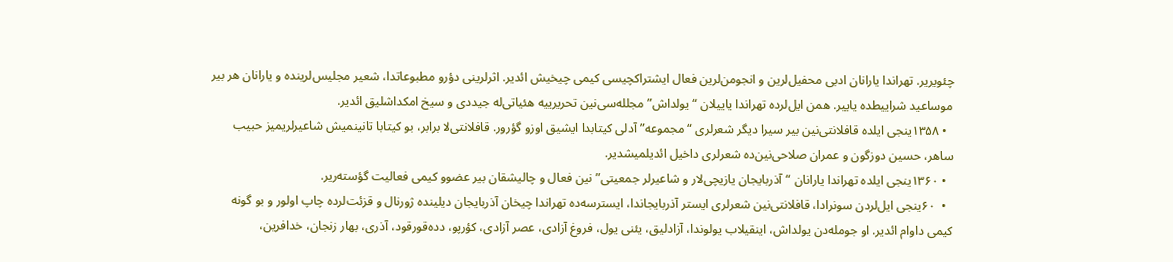چئویریر. تهراندا یارانان ادبی محفیل‌لرین و انجومن‌لرین فعال ایشتراکچیسی کیمی چیخیش ائدیر. اثرلرینی دؤرو مطبوعاتدا، شعیر مجلیس‌لرینده و یارانان هر بیر موساعید شراییطده یاییر. همن ایل‌لرده تهراندا یاییلان “یولداش” مجلله‌سی‌نین تحریرییه هئیاتی‌له جیددی و سیخ امکداشلیق ائدیر.
  • ۱۳۵۸ینجی ایلده قافلانتی‌نین بیر سیرا دیگر شعرلری “مجموعه” آدلی کیتابدا ایشیق اوزو گؤرور. قافلانتی‌لا برابر، بو کیتابا تانینمیش شاعیرلریمیز حبیب ساهر، حسین دوزگون و عمران صلاحی‌نین‌ده شعرلری داخیل ائدیلمیشدیر.
  • ۱۳۶۰ینجی ایلده تهراندا یارانان “آذربایجان یازیچی‌لار و شاعیرلر جمعیتی” نین فعال و چالیشقان بیر عضوو کیمی فعالیت گؤسته‌ریر.
  •  ۶۰ینجی ایل‌لردن سونرادا، قافلانتی‌نین شعرلری ایستر آذربایجاندا، ایسترسه‌ده تهراندا چیخان آذربایجان دیلینده ژورنال و قزئت‌لرده چاپ اولور و بو گونه کیمی داوام ائدیر. او جومله‌دن یولداش، اینقیلاب یولوندا، آزادلیق، یئنی یول، فروغ آزادی، عصر آزادی، کؤرپو، دده‌قورقود، آذری، بهار زنجان، خدافرین،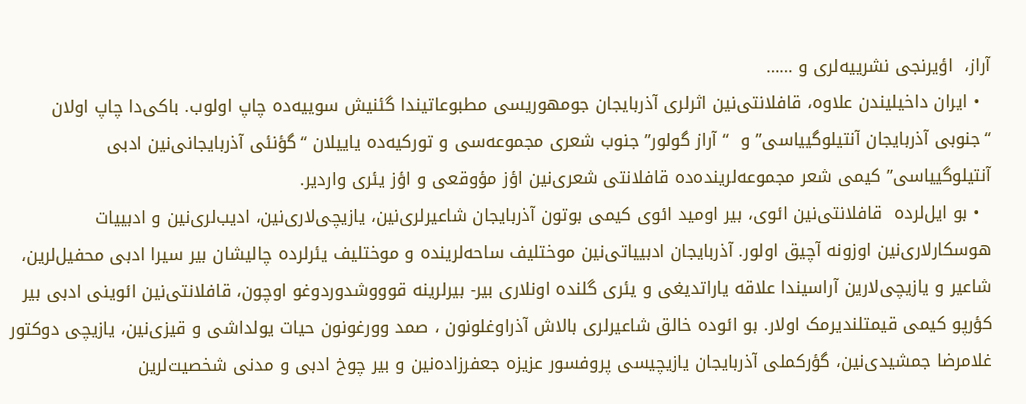آراز،  اؤیرنجی نشرییه‌لری و ……
  • ایران داخیلیندن علاوه، قافلانتی‌نین اثرلری آذربایجان جومهوریسی مطبوعاتیندا گئنیش سوییه‌ده چاپ اولوب. باکی‌دا چاپ اولان “جنوبی آذربایجان آنتیلوگییاسی” و  “آراز گولور” جنوب شعری مجموعه‌سی و تورکیه‌ده یاییلان “گؤنئی آذربایجانی‌نین ادبی آنتیلوگییاسی” کیمی شعر مجموعه‌لرینده‌ده قافلانتی شعری‌نین اؤز مؤوقعی و اؤز یئری واردیر.
  • بو ایل‌لرده  قافلانتی‌نین ائوی، بیر اومید ائوی کیمی بوتون آذربایجان شاعیرلری‌نین، یازیچی‌لاری‌نین، ادیب‌لری‌نین و ادبییات هوسکارلاری‌نین اوزونه آچیق اولور. آذربایجان ادبییاتی‌نین موختلیف ساحه‌لرینده و موختلیف یئرلرده چالیشان بیر سیرا ادبی محفیل‌لرین، شاعیر و یازیچی‌لارین آراسیندا علاقه یاراتدیغی و یئری گلنده اونلاری بیر- بیرلرینه قوووشدوردوغو اوچون، قافلانتی‌نین ائوینی ادبی بیر کؤرپو کیمی قیمتلندیرمک اولار. بو ائوده خالق شاعیرلری بالاش آذراوغلونون ، صمد وورغونون حیات یولداشی و قیزی‌نین، یازیچی دوکتور غلامرضا جمشیدی‌نین، گؤرکملی آذربایجان یازیچیسی پروفسور عزیزه جعفرزاده‌نین و بیر چوخ ادبی و مدنی شخصیت‌لرین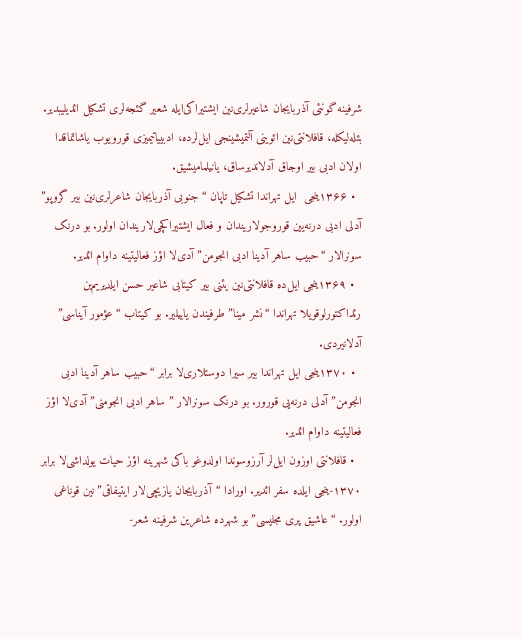شرفینه گونئی آذربایجان شاعیرلری‌نین ایشتیراکی‌ایله شعیر گئجه‌لری تشکیل ائدیلیبدیر. بئله‌لیکله، قافلانتی‌نین ائوینی آلتمیشینجی ایل‌لرده، ادبییاتیمیزی قورویوب یاشاتماقدا اولان ادبی بیر اوجاق آدلاندیرساق، یانیلمامیشیق.
  • ۱۳۶۶ینجی  ایل تهراندا تشکیل تاپان “جنوبی آذربایجان شاعرلری‌نین بیر گروپو” آدلی ادبی درنه‌یین قوروجولاریندان و فعال ایشتیراکچی‌لاریندان اولور. بو درنک سونرالار “حبیب ساهر آدینا ادبی انجومن” آدی‌لا اؤز فعالیتینه داوام ائدیر.
  • ۱۳۶۹ینجی ایل‌ده قافلانتی‌نین یئنی بیر کیتابی شاعیر حسن ایلدیریم‌ین رئداکتورلوقویلا تهراندا “نشر مینا” طرفیندن یاییلیر. بو کیتاب “عؤمور آیناسی” آدلانیردی.
  • ۱۳۷۰ینجی ایل تهراندا بیر سیرا دوستلاری‌لا برابر “حبیب ساهر آدینا ادبی انجومن” آدلی درنه‌یی قورور. بو درنک سونرالار ” ساهر ادبی انجومنی” آدی‌لا اؤز فعالیتینه داوام ائدیر.
  • قافلانتی اوزون ایل‌لر آرزوسوندا اولدوغو باکی شهرینه اؤز حیات یولداشی‌لا برابر ۱۳۷۰-ینجی ایلده سفر ائدیر. اورادا “آذربایجان یازیچی‌لار ایتیفاقی”نین قوناغی اولور. “عاشیق پری مجلیسی” بو شهرده شاعرین شرفینه شعر-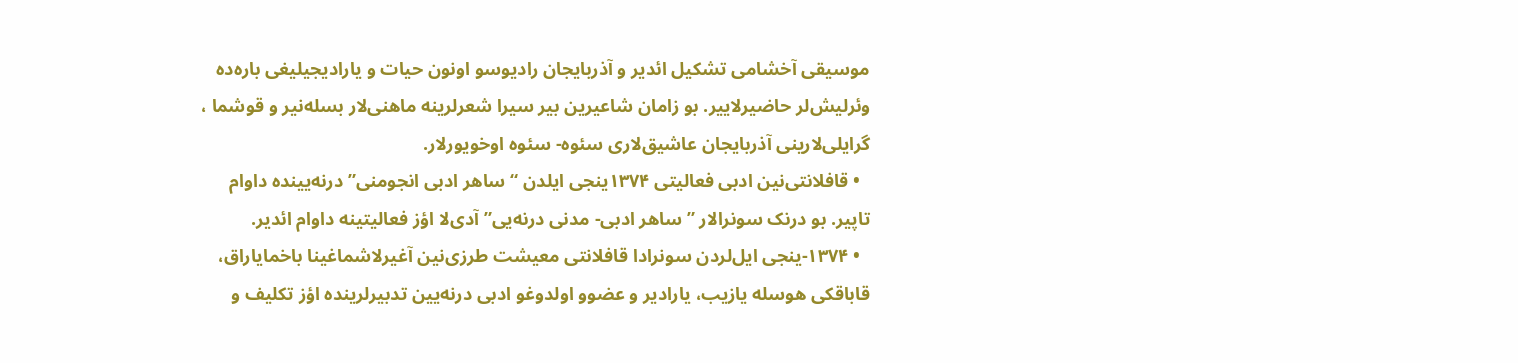موسیقی آخشامی تشکیل ائدیر و آذربایجان رادیوسو اونون حیات و یارادیجیلیغی باره‌ده وئرلیش‌لر حاضیرلاییر. بو زامان شاعیرین بیر سیرا شعرلرینه ماهنی‌لار بسله‌نیر و قوشما ، گرایلی‌لارینی آذربایجان عاشیق‌لاری سئوه- سئوه اوخویورلار.
  • قافلانتی‌نین ادبی فعالیتی ۱۳۷۴ینجی ایلدن “ساهر ادبی انجومنی” درنه‌یینده داوام تاپیر. بو درنک سونرالار ” ساهر ادبی- مدنی درنه‌یی” آدی‌لا اؤز فعالیتینه داوام ائدیر.
  • ۱۳۷۴-ینجی ایل‌لردن سونرادا قافلانتی معیشت طرزی‌نین آغیرلاشماغینا باخمایاراق، قاباقکی هوسله یازیب، یارادیر و عضوو اولدوغو ادبی درنه‌یین تدبیرلرینده اؤز تکلیف و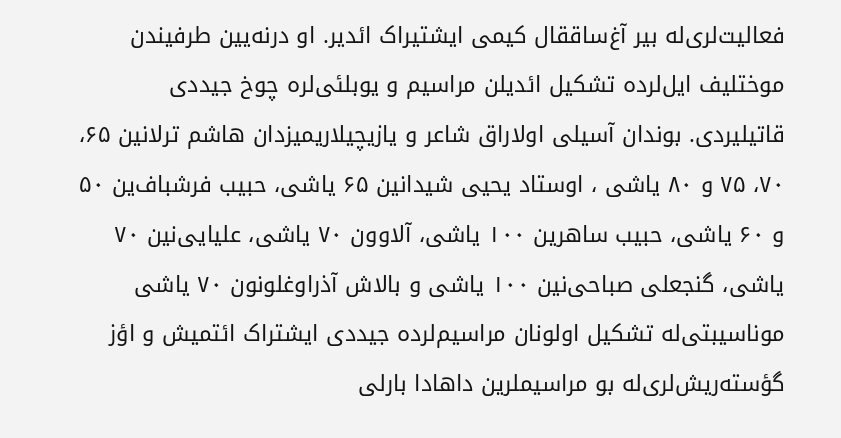فعالیت‌لری‌له بیر آغ‌ساققال کیمی ایشتیراک ائدیر. او درنه‌یین طرفیندن موختلیف ایل‌لرده تشکیل ائدیلن مراسیم و یوبلئی‌لره چوخ جیددی قاتیلیردی. بوندان آسیلی اولاراق شاعر و یازیچیلاریمیزدان هاشم ترلانین ۶۵، ۷۰، ۷۵ و ۸۰ یاشی ، اوستاد یحیی شیدانین ۶۵ یاشی، حبیب فرشباف‌ین ۵۰ و ۶۰ یاشی، حبیب ساهرین ۱۰۰ یاشی، آلاوون ۷۰ یاشی، علیایی‌نین ۷۰ یاشی، گنجعلی صباحی‌نین ۱۰۰ یاشی و بالاش آذراوغلونون ۷۰ یاشی موناسیبتی‌له تشکیل اولونان مراسیم‌لرده جیددی ایشتراک ائتمیش و اؤز گؤسته‌ریش‌لری‌له بو مراسیملرین داهادا بارلی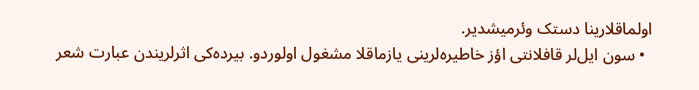اولماقلارینا دستک وئرمیشدیر.
  • سون ایل‌لر قافلانتی اؤز خاطیره‌لرینی یازماقلا مشغول اولوردو. بیرده‌کی اثرلریندن عبارت شعر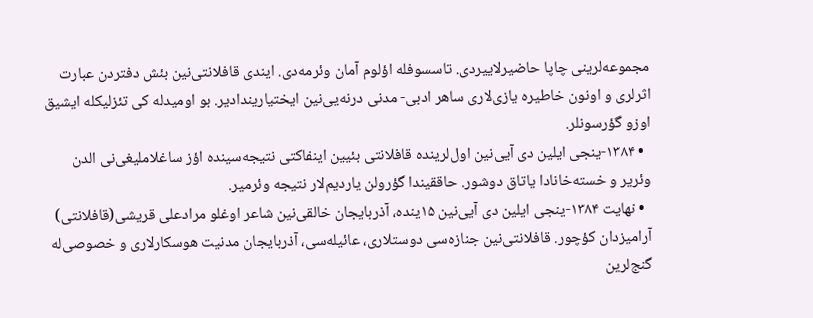مجموعه‌لرینی چاپا حاضیرلاییردی. تاسسوفله اؤلوم آمان وئرمه‌دی. ایندی قافلانتی‌نین بئش دفتردن عبارت اثرلری و اونون خاطیره یازی‌لاری ساهر ادبی- مدنی درنه‌یی‌نین ایختیاریندادیر. بو اومیدله کی تئزلیکله ایشیق اوزو گؤرسونلر.
  • ۱۳۸۴-ینجی ایلین دی آیی‌نین اول‌لرینده قافلانتی بئیین اینفاکتی نتیجه‌سینده اؤز ساغلاملیغی‌نی الدن وئریر و خسته‌خانادا یاتاق دوشور. حاققیندا گؤرولن یاردیم‌لار نتیجه وئرمیر.
  • نهایت ۱۳۸۴-ینجی ایلین دی آیی‌نین ۱۵ینده، آذربایجان خالقی‌نین شاعر اوغلو مرادعلی قریشی(قافلانتی) آرامیزدان کؤچور. قافلانتی‌نین جنازه‌سی دوستلاری، عائیله‌سی، آذربایجان مدنیت هوسکارلاری و خصوصی‌له گنج‌لرین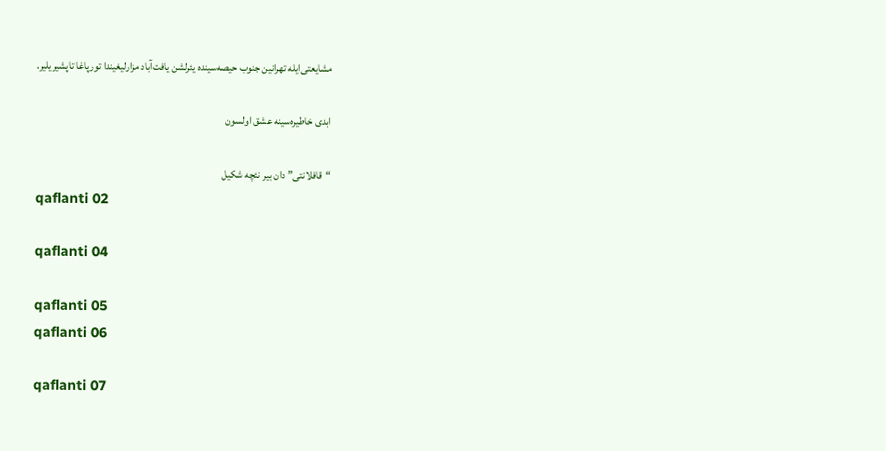مشایعتی‌ایله تهرانین جنوب حیصه‌سینده یئرلشن یافت‌آباد مزارلیغیندا تورپاغا تاپشیریلیر.

ابدی خاطیره‌سینه عشق اولسون

“قافلانتی” دان بیر نئچه شکیل
qaflanti 02

qaflanti 04

qaflanti 05
qaflanti 06

qaflanti 07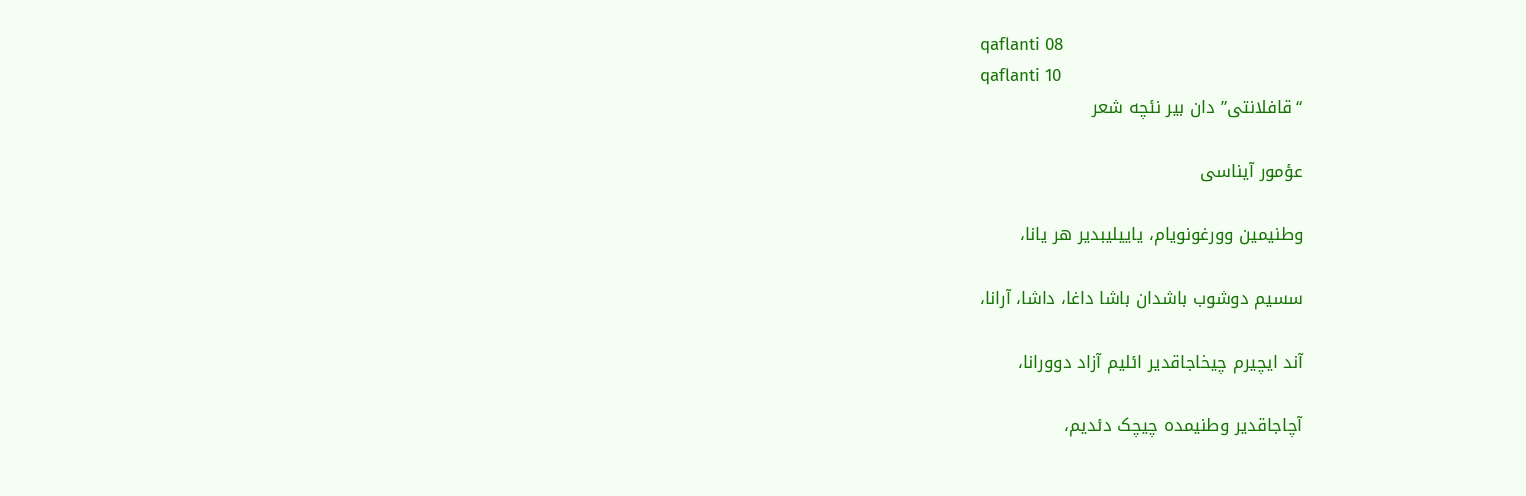qaflanti 08
qaflanti 10
“قافلانتی” دان بیر نئچه شعر

عؤمور آیناسی

وطنیمین وورغونویام، یاییلیبدیر هر یانا،

سسیم دوشوب باشدان باشا داغا، داشا، آرانا،

آند ایچیرم چیخاجاقدیر ائلیم آزاد دوورانا،

آچاجاقدیر وطنیمده چیچک دئدیم،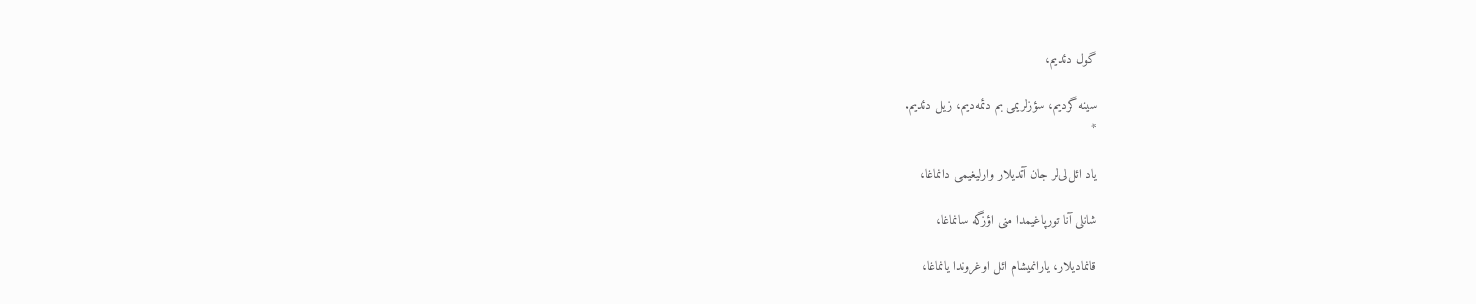گول دئدیم،

سینه گردیم، سؤزلریمی بم دئمه‌دیم، زیل دئدیم.
*

یاد ائل‌لی‌لر جان آتدیلار وارلیغیمی دانماغا،

شانلی آنا تورپاغیمدا منی اؤزگه سانماغا،

قانمادیلار، یارانمیشام ائل اوغروندا یانماغا،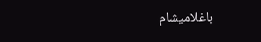باغلامیشام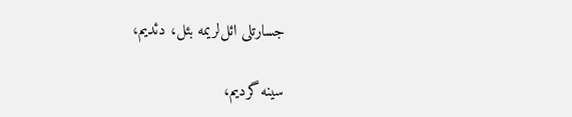جسارتلی ائل‌لریمه بئل، دئدیم،

سینه گردیم،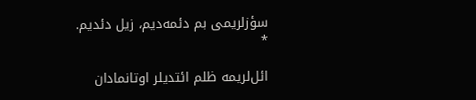سؤزلریمی بم دئمه‌دیم، زیل دئدیم.
*

ائل‌لریمه ظلم ائتدیلر اوتانمادان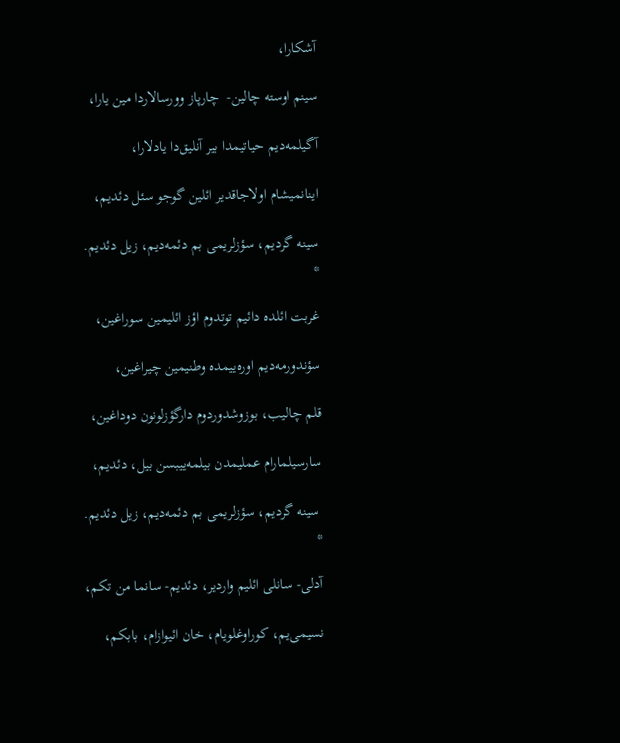آشکارا،

سینم اوسته چالین-  چارپاز وورسالاردا مین یارا،

آگیلمه‌دیم حیاتیمدا بیر آنلیق‌دا یادلارا،

اینانمیشام اولاجاقدیر ائلین گوجو سئل دئدیم،

سینه گردیم، سؤزلریمی بم دئمه‌دیم، زیل دئدیم.
*

غربت ائلده دائیم توتدوم اؤز ائلیمین سوراغین،

سؤندورمه‌دیم اوره‌ییمده وطنیمین چیراغین،

قلم چالیب، بوزوشدوردوم دارگؤزلونون دوداغین،

سارسیلمارام عملیمدن بیلمه‌ییبسن بیل، دئدیم،

 سینه گردیم، سؤزلریمی بم دئمه‌دیم، زیل دئدیم.
*

آدلی- سانلی ائلیم واردیر، دئدیم- سانما من تکم،

نسیمی‌یم، کوراوغلویام، خان ائیوازام، بابکم،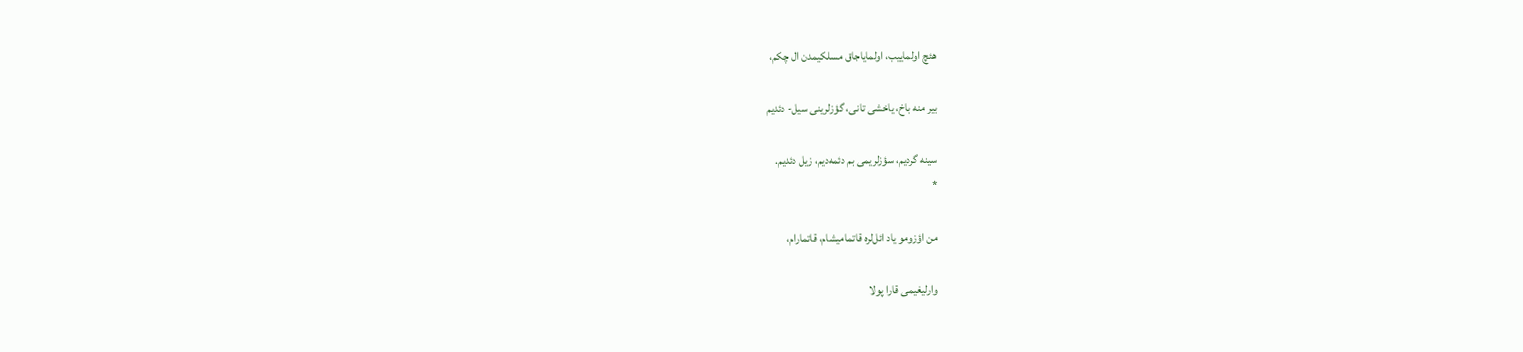هئچ اولماییب، اولمایاجاق مسلکیمدن ال چکم،

بیر منه باخ، یاخشی تانی، گؤزلرینی سیل- دئدیم

سینه گردیم، سؤزلریمی بم دئمه‌دیم، زیل دئدیم.
*

من اؤزومو یاد ائل‌لره قاتمامیشام، قاتمارام،

وارلیغیمی قارا پولا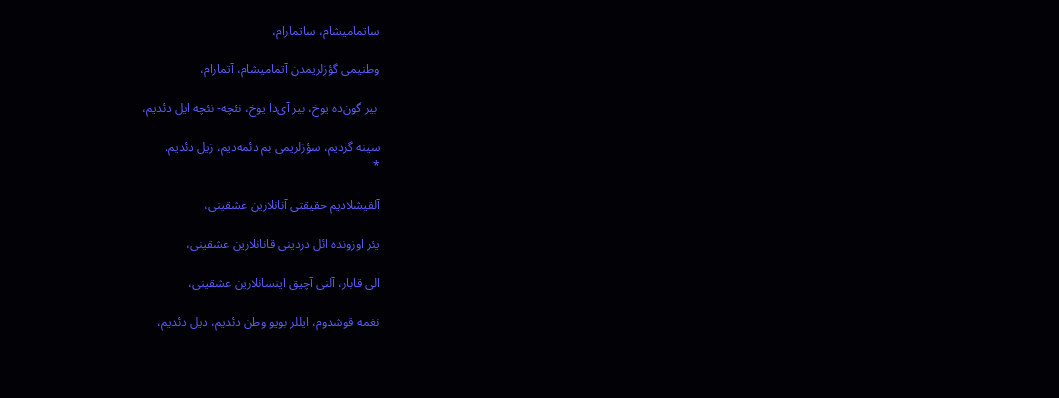ساتمامیشام، ساتمارام،

وطنیمی گؤزلریمدن آتمامیشام، آتمارام،

 بیر گون‌ده یوخ، بیر آی‌دا یوخ، نئچه- نئچه ایل دئدیم،

سینه گردیم، سؤزلریمی بم دئمه‌دیم، زیل دئدیم.
*

آلقیشلادیم حقیقتی آنانلارین عشقینی،

یئر اوزونده ائل دردینی قانانلارین عشقینی،

الی قابار، آلنی آچیق اینسانلارین عشقینی،

نغمه قوشدوم، ایللر بویو وطن دئدیم، دیل دئدیم،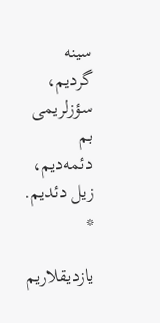سینه گردیم، سؤزلریمی بم دئمه‌دیم، زیل دئدیم.
*

یازدیقلاریم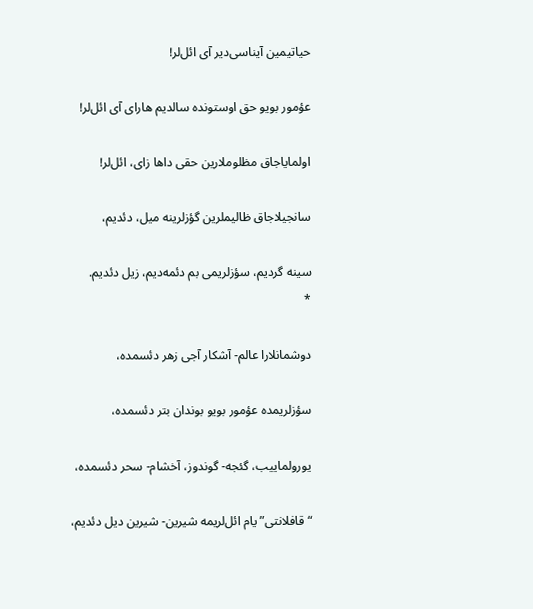حیاتیمین آیناسی‌دیر آی ائل‌لر!

عؤمور بویو حق اوستونده سالدیم هارای آی ائل‌لر!

اولمایاجاق مظلوملارین حقی داها زای، ائل‌لر!

سانجیلاجاق ظالیملرین گؤزلرینه میل، دئدیم،

سینه گردیم، سؤزلریمی بم دئمه‌دیم، زیل دئدیم.
*

دوشمانلارا عالم- آشکار آجی زهر دئسمده،

سؤزلریمده عؤمور بویو بوندان بتر دئسمده،

یورولماییب، گئجه- گوندوز، آخشام- سحر دئسمده،

“قافلانتی”یام ائل‌لریمه شیرین- شیرین دیل دئدیم،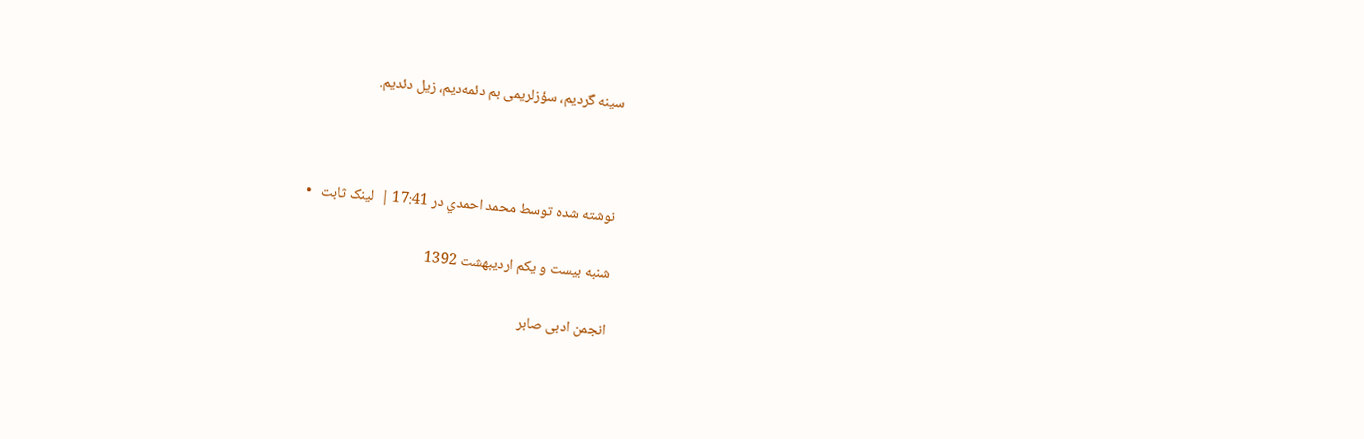سینه گردیم، سؤزلریمی بم دئمه‌دیم، زیل دئدیم.



نوشته شده توسط محمد احمدي در 17:41 |  لینک ثابت   •

شنبه بیست و یکم اردیبهشت 1392

انجمن ادبی صابر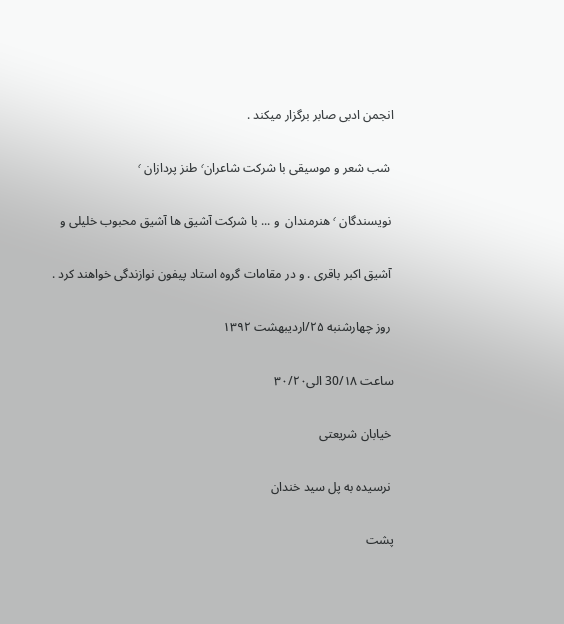انجمن ادبی صابر برگزار میکند .

 شب شعر و موسیقی با شرکت شاعران٬ طنز پردازان ٬

 نویسندگان ٬ هنرمندان  و ... با شرکت آشیق ها آشیق محبوب خلیلی و

 آشیق اکبر باقری . و در مقامات گروه استاد پیفون نوازندگی خواهند کرد .

 روز چهارشنبه ۲۵/اردیبهشت ۱۳۹۲

ساعت 30/۱۸ الی۳۰/۲۰

 خیابان شریعتی

 نرسیده به پل سید خندان

پشت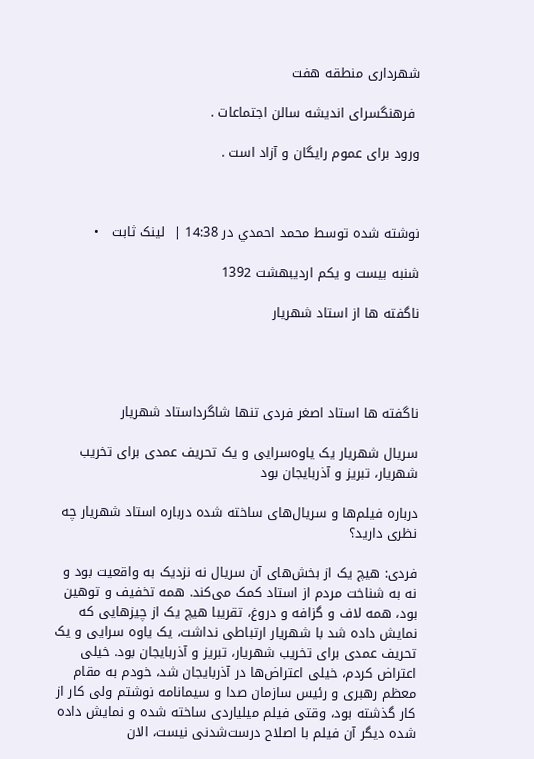شهرداری منطقه هفت

 فرهنگسرای اندیشه سالن اجتماعات .

ورود برای عموم رایگان و آزاد است .



نوشته شده توسط محمد احمدي در 14:38 |  لینک ثابت   •

شنبه بیست و یکم اردیبهشت 1392

ناگفته ها از استاد شهریار




ناگفته ها استاد اصغر فردی تنها شاگرداستاد شهریار

سریال شهریار یک یاوه‌‌سرایی و یک تحریف عمدی برای تخریب شهریار، تبریز و آذربایجان بود

درباره فیلم‌ها و سریال‌های ساخته شده درباره استاد شهریار چه نظری دارید؟

فردی: هیچ یک از بخش‌های آن سریال نه نزدیک به واقعیت بود و نه به شناخت مردم از استاد کمک می‌کند. همه تخفیف و توهین بود، همه لاف و گزافه و دروغ، تقریبا هیچ یک از چیزهایی که نمایش داده شد با شهریار ارتباطی نداشت، یک یاوه ‌سرایی و یک تحریف عمدی برای تخریب شهریار، تبریز و آذربایجان بود. خیلی اعتراض کردم، خیلی اعتراض‌ها در آذربایجان شد، خودم به مقام معظم رهبری و رئیس سازمان صدا و سیمانامه نوشتم ولی کار از کار گذشته بود، وقتی فیلم میلیاردی ساخته شده و نمایش داده شده دیگر آن فیلم با اصلاح درست‌شدنی نیست، الان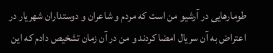طومارهایی در آرشیو من است که مردم و شاعران و دوستداران شهریار در اعتراض به آن سریال امضا کردند و من در آن زمان تشخیص دادم که این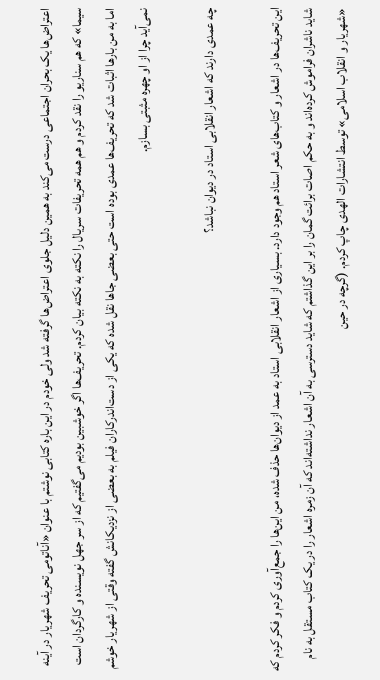اعتراض‌ها یک بحران اجتماعی درست می‌کند به همین دلیل جلوی اعتراض‌ها گرفته شد ولی خودم در این باره کتابی نوشتم با عنوان «آناتومی تحریف شهریار در آینه سیما» که هم سناریو را نقد کردم و هم همه تحریفات سریال را نکته به نکته بیان کردم. تحریف‌ها اگر خوشبین بودیم می‌گفتیم که از سر جهل نویسنده و کارگردان است اما به من بارها اثبات شد که تحریف‌ها عمدی بوده است حتی بعضی‌ جاها نقل شده که یکی از دست‌اندرکاران فیلم به بعضی از نزدیکانش گفته وقتی از شهریار خوشم نمی‌آید چرا از او چهره مثبتی بسازم.

چه عمدی دارند که اشعار انقلابی استاد در دیوان نباشد؟

این تحریف‌ها در اشعار و کتاب‌های شعر استاد هم وجود دارد. بسیاری از اشعار انقلابی استاد به عمد از دیوان‌ها حذف شده، من این‌ها را جمع‌آوری کردم و فکر کردم که شاید ناشران فراموش کرده‌اند و به حکم اصات برائت گمان را بر این گذاشتم که شاید دسترسی به آن اشعار نداشته‌اند که آن زمره اشعار را در یک کتاب مستقل به نام «شهریار و انقلاب اسلامی» توسط انتشارات الهدی چاپ کردم. (گرچه در حین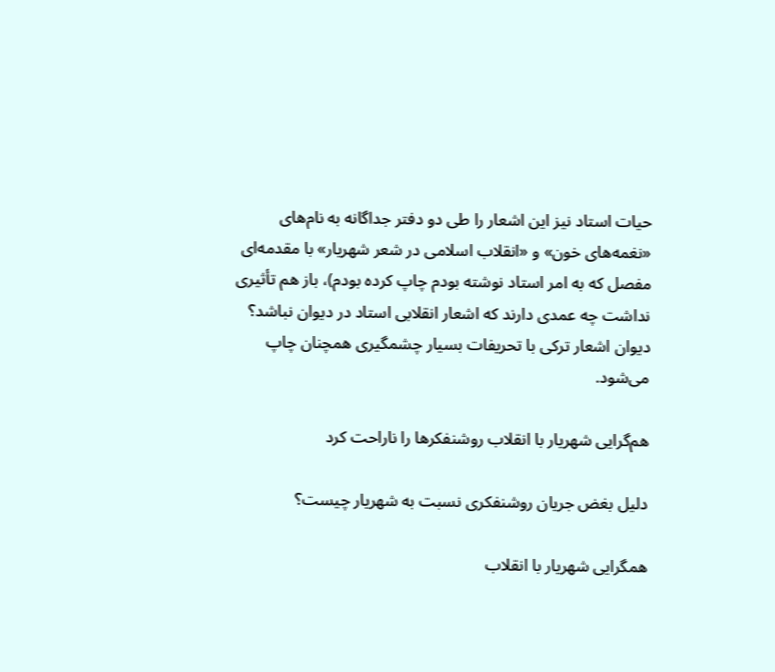حیات استاد نیز این اشعار را طی دو دفتر جداگانه به نام‌های «نغمه‌های خون» و «انقلاب اسلامی در شعر شهریار» با مقدمه‌ای مفصل که به امر استاد نوشته بودم چاپ کرده بودم)، باز هم تأثیری نداشت چه عمدی دارند که اشعار انقلابی استاد در دیوان نباشد؟ دیوان اشعار ترکی با تحریفات بسیار چشمگیری همچنان چاپ می‌شود.

هم‌گرایی شهریار با انقلاب روشنفکرها را ناراحت کرد

دلیل بغض جریان روشنفکری نسبت به شهریار چیست؟

همگرایی شهریار با انقلاب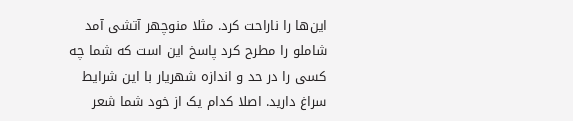این‌ها را ناراحت کرد. مثلا منوچهر آتشی آمد شاملو را مطرح کرد پاسخ این است که شما چه کسی را در حد و اندازه شهریار با این شرایط سراغ دارید. اصلا کدام یک از خود شما شعر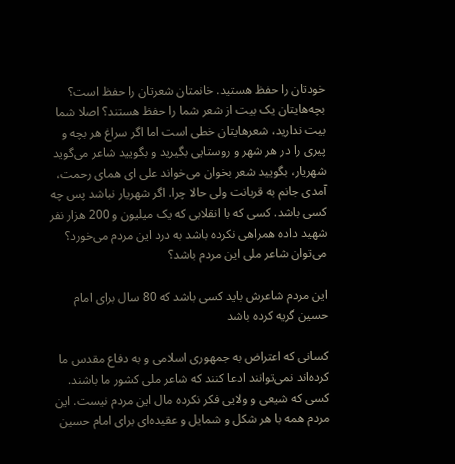خودتان را حفظ هستید. خانمتان شعرتان را حفظ است؟ بچه‌هایتان یک بیت از شعر شما را حفظ هستند؟ اصلا شما بیت ندارید، شعرهایتان خطی است اما اگر سراغ هر بچه و پیری را در هر شهر و روستایی بگیرید و بگویید شاعر می‌گوید شهریار، بگویید شعر بخوان می‌خواند علی ای همای رحمت، آمدی جانم به قربانت ولی حالا چرا. اگر شهریار نباشد پس چه کسی باشد. کسی که با انقلابی که یک میلیون و 200 هزار نفر شهید داده همراهی نکرده باشد به درد این مردم می‌خورد؟ می‌توان شاعر ملی این مردم باشد؟

این مردم شاعرش باید کسی باشد که 80 سال برای امام حسین گریه کرده باشد

کسانی که اعتراض به جمهوری اسلامی و به دفاع مقدس ما کرده‌اند نمی‌توانند ادعا کنند که شاعر ملی کشور ما باشند. کسی که شیعی و ولایی فکر نکرده مال این مردم نیست. این مردم همه با هر شکل و شمایل و عقیده‌ای برای امام حسین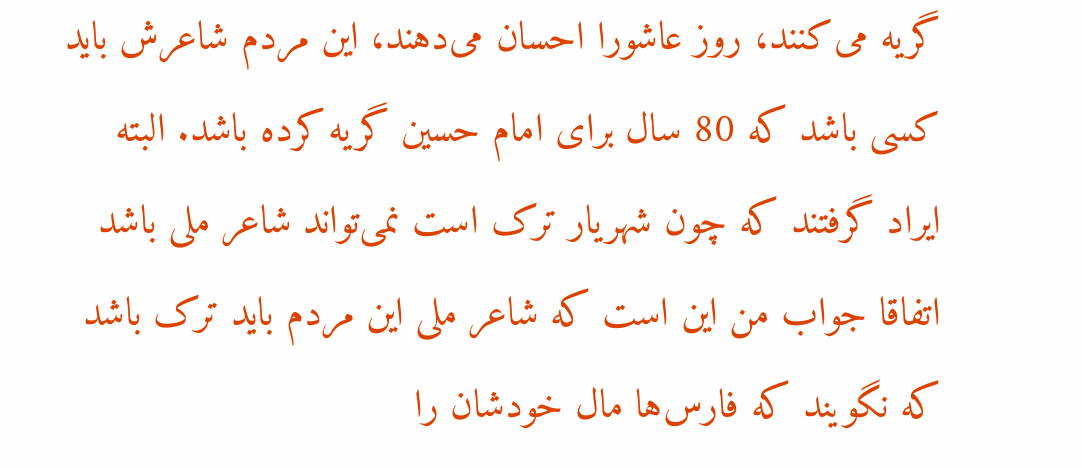گریه می‌کنند، روز عاشورا احسان می‌دهند، این مردم شاعرش باید کسی باشد که 80 سال برای امام حسین گریه کرده باشد. البته ایراد گرفتند که چون شهریار ترک است نمی‌تواند شاعر ملی باشد اتفاقا جواب من این است که شاعر ملی این مردم باید ترک باشد که نگویند که فارس‌ها مال خودشان را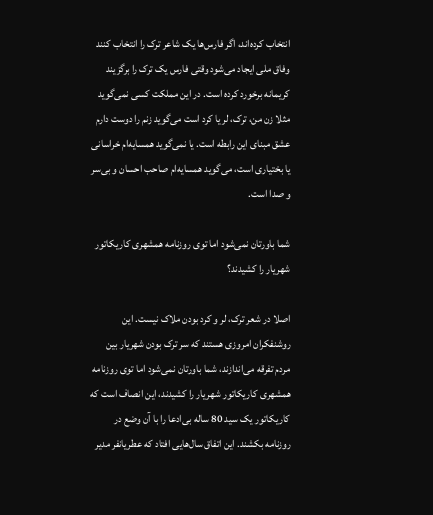انتخاب کرده‌اند، اگر فارس‌ها یک شاعر ترک را انتخاب کنند وفاق ملی ایجاد می‌شود وقتی فارس یک ترک را برگزیند کریمانه برخورد کرده است. در این مملکت کسی نمی‌گوید مثلا زن من، ترک، لر یا کرد است می‌گوید زنم را دوست دارم عشق مبنای این رابطه است. یا نمی‌گوید همسایه‌ام خراسانی یا بختیاری است، می‌گوید همسایه‌ام صاحب احسان و بی‌سر و صدا است.

شما باورتان نمی‌شود اما توی روزنامه همشهری کاریکاتور شهریار را کشیدند؟

اصلا در شعر ترک، لر و کرد بودن ملاک نیست. این روشنفکران امروزی هستند که سر ترک بودن شهریار بین مردم تفرقه می‌اندازند، شما باورتان نمی‌شود اما توی روزنامه همشهری کاریکاتور شهریار را کشیدند، این انصاف است که کاریکاتور یک سید 80 ساله بی‌ادعا را با آن وضع در روزنامه بکشند. این اتفاق سال‌هایی افتاد که عطریانفر مدیر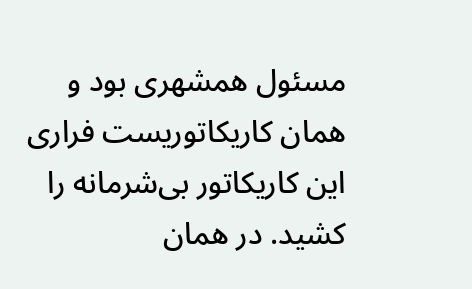مسئول همشهری بود و همان کاریکاتوریست فراری این کاریکاتور بی‌شرمانه را کشید. در همان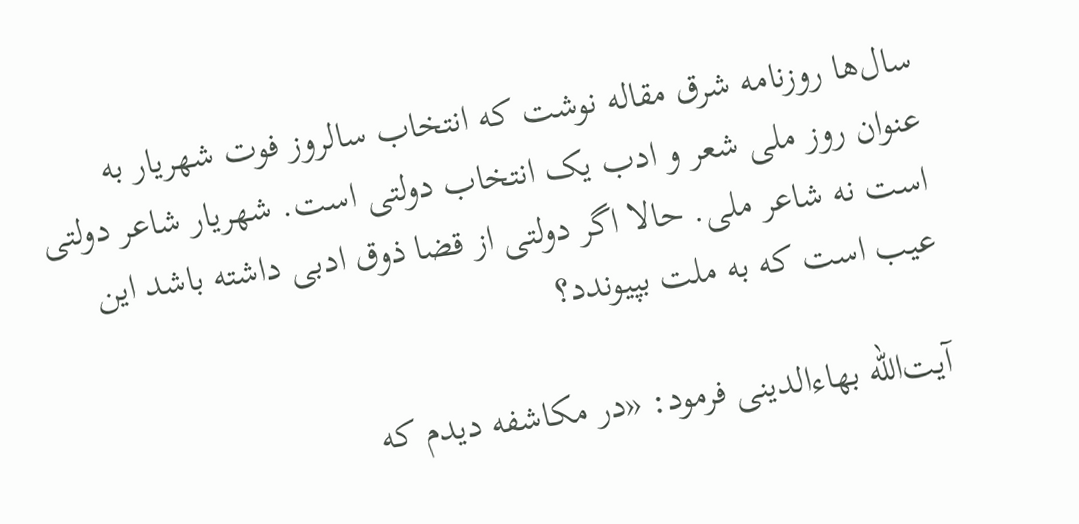سال‌ها روزنامه شرق مقاله نوشت که انتخاب سالروز فوت شهریار به عنوان روز ملی شعر و ادب یک انتخاب دولتی است. شهریار شاعر دولتی است نه شاعر ملی. حالا اگر دولتی از قضا ذوق ادبی داشته باشد این عیب است که به ملت بپیوندد؟

آیت‌الله بهاءالدینی فرمود: «در مکاشفه دیدم که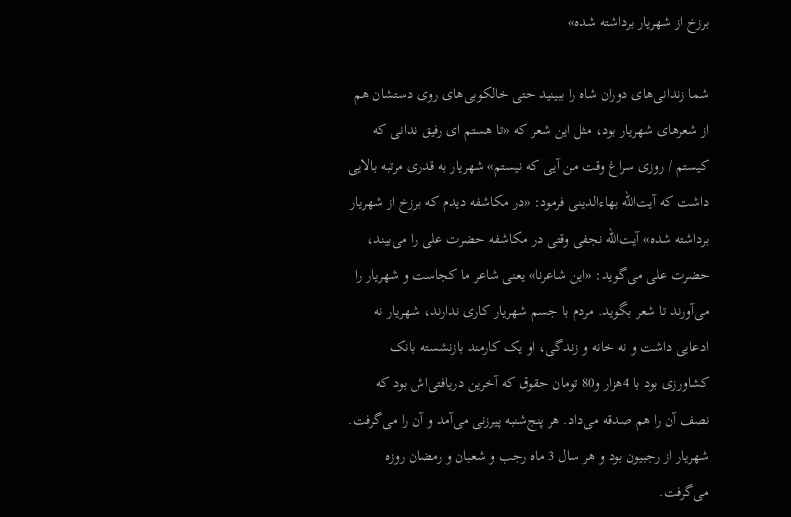برزخ از شهریار برداشته شده»

شما زندانی‌های دوران شاه را ببینید حتی خالکوبی‌های روی دستشان هم از شعرهای شهریار بود، مثل این شعر که «تا هستم ای رفیق ندانی که کیستم / روزی سراغ وقت من آیی که نیستم» شهریار به قدری مرتبه بالایی داشت که آیت‌الله بهاءالدینی فرمود: «در مکاشفه دیدم که برزخ از شهریار برداشته شده» آیت‌الله نجفی وقتی در مکاشفه حضرت علی را می‌بیند، حضرت علی می‌گوید: «این شاعرنا» یعنی شاعر ما کجاست و شهریار را می‌آورند تا شعر بگوید. مردم با جسم شهریار کاری ندارند، شهریار نه ادعایی داشت و نه خانه و زندگی، او یک کارمند بازنشسته بانک کشاورزی بود با 4هزار و80 تومان حقوق که آخرین دریافتی‌اش بود که نصف آن را هم صدقه می‌داد. هر پنج‌شنبه پیرزنی می‌آمد و آن را می‌گرفت. شهریار از رجبیون بود و هر سال 3 ماه رجب و شعبان و رمضان روزه می‌گرفت.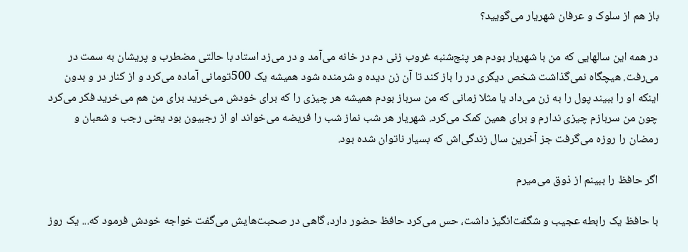باز هم از سلوک و عرفان شهریار می‌گویید؟

در همه این سالهایی که من با شهریار بودم هر پنج‌شنبه غروب زنی دم در خانه می‌آمد و در می‌زد استاد با حالتی مضطرب و پریشان به سمت در می‌رفت. هیچگاه نمی‌گذاشت شخص دیگری در را باز کند تا آن زن دیده و شرمنده شود همیشه یک 500تومانی آماده می‌کرد و از کنار در و بدون اینکه او را ببیند پول را به زن می‌داد یا مثلا زمانی که من سرباز بودم همیشه هر چیزی را که برای خودش می‌خرید برای من هم می‌خرید فکر می‌کرد چون من سربازم چیزی ندارم و برای همین کمک می‌کرد. شهریار هر شب نماز شب را فریضه می‌خواند او از رجبیون بود یعنی رجب و شعبان و رمضان را روزه می‌گرفت جز آخرین سال زندگی‌اش که بسیار ناتوان شده بود.

اگر حافظ را ببینم از ذوق می‌میرم

با حافظ یک رابطه عجیب و شگفت‌انگیز داشت، حس می‌کرد حافظ حضور دارد، گاهی در صحبت‌هایش می‌گفت خواجه خودش فرمود که... یک روز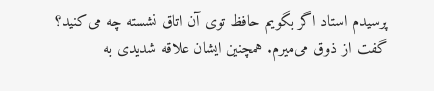پرسیدم استاد اگر بگویم حافظ توی آن اتاق نشسته چه می‌کنید؟ گفت از ذوق می‌میرم. همچنین ایشان علاقه شدیدی به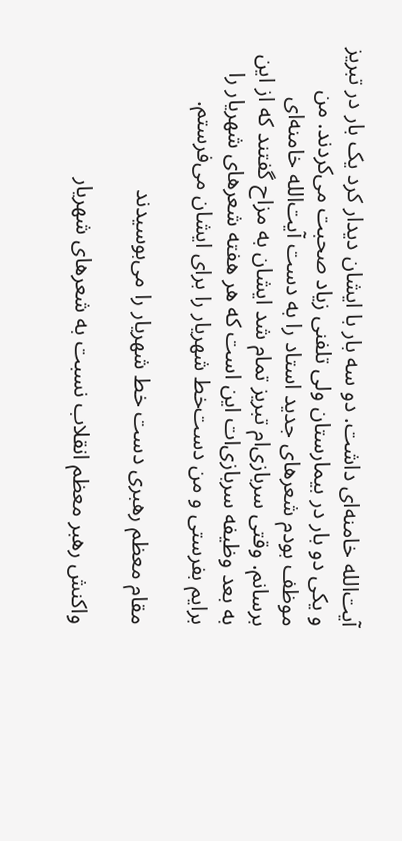آیت‌الله خامنه‌ای داشت. دو سه بار با ایشان دیدار کرد یک بار در تبریز و یکی دو بار در بیمارستان ولی تلفنی زیاد صحبت می‌کردند. من موظف بودم شعرهای جدید استاد را به دست آیت‌الله خامنه‌ای برسانم. وقتی سربازی‌ام تبریز تمام شد ایشان به مزاح گفتند که از این به بعد وظیفه سربازی‌ات این است که هر هفته شعرهای شهریار را برایم بفرستی و من دست‌خط شهریار را برای ایشان می‌فرستم.

مقام معظم رهبری دست خط شهریار را می‌بوسیدند

واکنش رهبر معظم انقلاب نسبت به شعرهای شهریار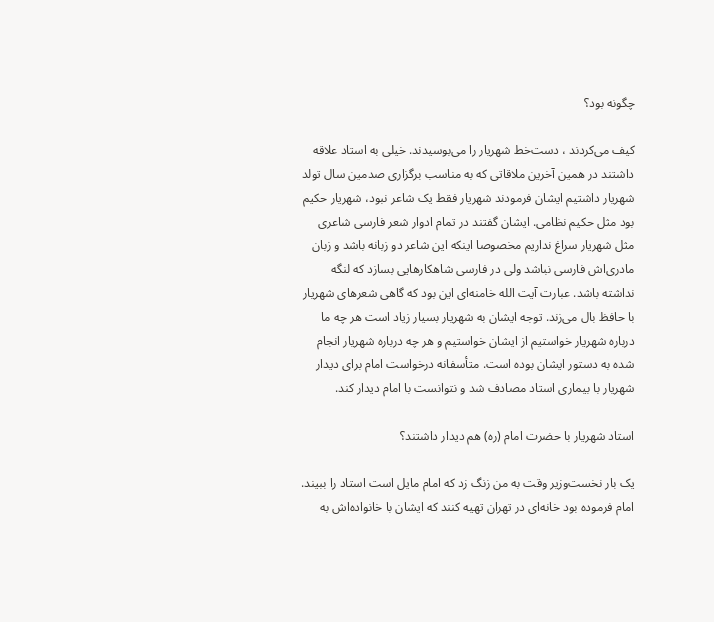چگونه بود؟

کیف می‌کردند ، دست‌خط شهریار را می‌بوسیدند. خیلی به استاد علاقه داشتند در همین آخرین ملاقاتی که به مناسب برگزاری صدمین سال تولد شهریار داشتیم ایشان فرمودند شهریار فقط یک شاعر نبود، شهریار حکیم بود مثل حکیم نظامی. ایشان گفتند در تمام ادوار شعر فارسی شاعری مثل شهریار سراغ نداریم مخصوصا اینکه این شاعر دو زبانه باشد و زبان مادری‌اش فارسی نباشد ولی در فارسی شاهکارهایی بسازد که لنگه نداشته باشد. عبارت آیت الله خامنه‌ای این بود که گاهی شعرهای شهریار با حافظ بال می‌زند. توجه ایشان به شهریار بسیار زیاد است هر چه ما درباره شهریار خواستیم از ایشان خواستیم و هر چه درباره شهریار انجام شده به دستور ایشان بوده است. متأسفانه درخواست امام برای دیدار شهریار با بیماری استاد مصادف شد و نتوانست با امام دیدار کند.

استاد شهریار با حضرت امام (ره) هم دیدار داشتند؟

یک بار نخست‌وزیر وقت به من زنگ زد که امام مایل است استاد را ببیند. امام فرموده بود خانه‌ای در تهران تهیه کنند که ایشان با خانواده‌اش به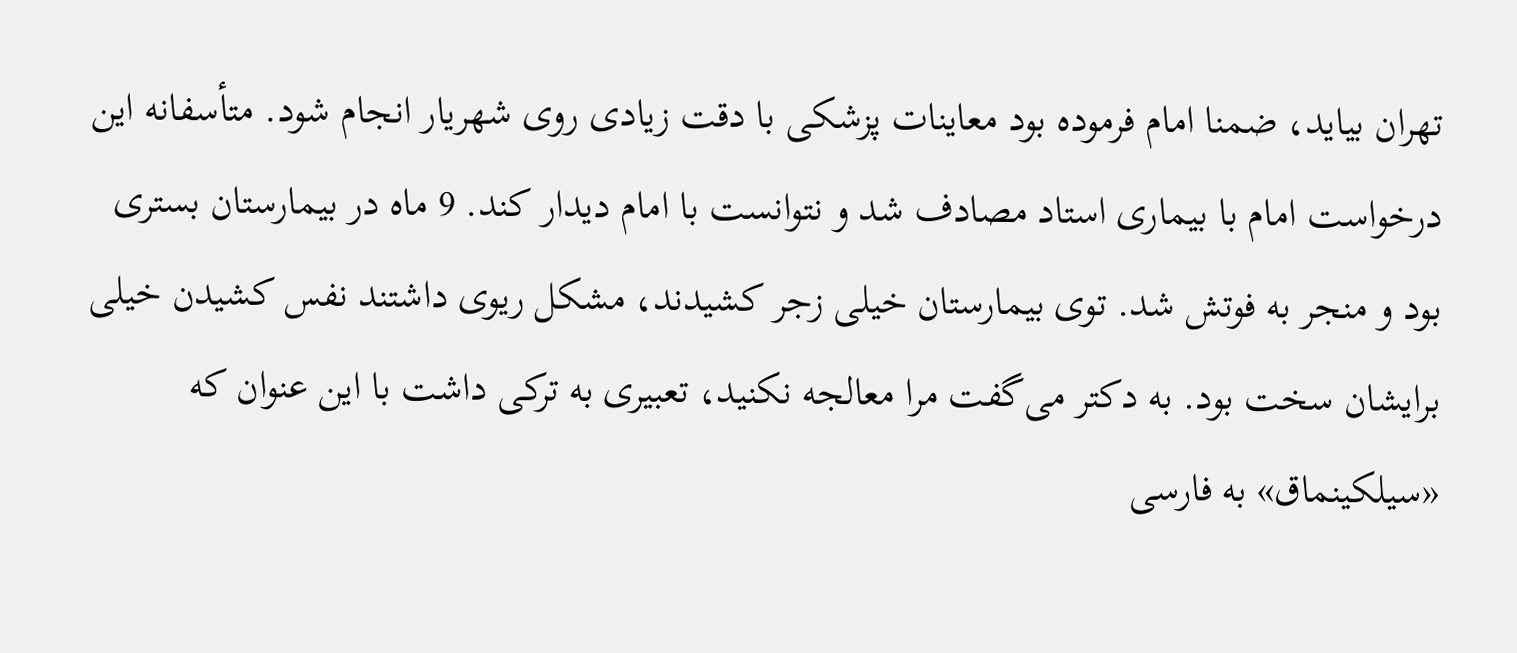تهران بیاید، ضمنا امام فرموده بود معاینات پزشکی با دقت زیادی روی شهریار انجام شود. متأسفانه این درخواست امام با بیماری استاد مصادف شد و نتوانست با امام دیدار کند. 9 ماه در بیمارستان بستری بود و منجر به فوتش شد. توی بیمارستان خیلی زجر کشیدند، مشکل ریوی داشتند نفس کشیدن خیلی برایشان سخت بود. به دکتر می‌گفت مرا معالجه نکنید، تعبیری به ترکی داشت با این عنوان که «سیلکینماق» به فارسی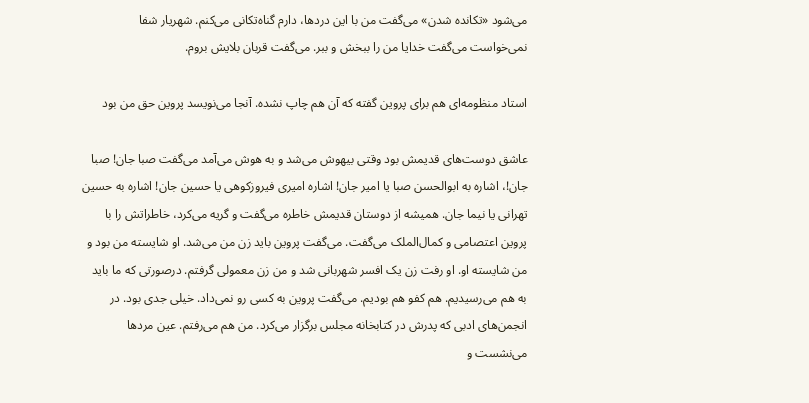می‌شود «تکانده شدن» می‌گفت من با این دردها، دارم گناه‌تکانی می‌کنم. شهریار شفا نمی‌خواست می‌گفت خدایا من را ببخش و ببر. می‌گفت قربان بلایش بروم.

استاد منظومه‌ای هم برای پروین گفته که آن هم چاپ نشده. آنجا می‌نویسد پروین حق من بود

عاشق دوست‌های قدیمش بود وقتی بیهوش می‌شد و به هوش می‌آمد می‌گفت صبا جان! صبا جان!، اشاره به ابوالحسن صبا یا امیر جان! اشاره امیری فیروزکوهی یا حسین جان! اشاره به حسین تهرانی یا نیما جان. همیشه از دوستان قدیمش خاطره می‌گفت و گریه می‌کرد، خاطراتش را با پروین اعتصامی و کمال‌الملک می‌گفت. می‌گفت پروین باید زن من می‌شد. او شایسته من بود و من شایسته او. او رفت زن یک افسر شهربانی شد و من زن معمولی گرفتم. درصورتی که ما باید به هم می‌رسیدیم. هم کفو هم بودیم. می‌گفت پروین به کسی رو نمی‌داد. خیلی جدی بود. در انجمن‌های ادبی که پدرش در کتابخانه مجلس برگزار می‌کرد. من هم می‌رفتم. عین مردها می‌نشست و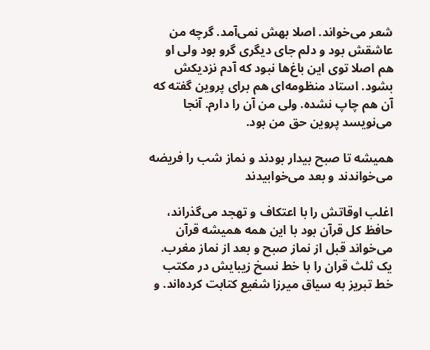شعر می‌خواند. اصلا بهش نمی‌آمد. گرچه من عاشقش بود و دلم جای دیگری گرو بود ولی او هم اصلا توی این باغ‌ها نبود که آدم نزدیکش بشود. استاد منظومه‌ای هم برای پروین گفته که آن هم چاپ نشده. ولی من آن را دارم. آنجا می‌نویسد پروین حق من بود.

همیشه تا صبح بیدار بودند و نماز شب را فریضه می‌خواندند و بعد می‌خوابیدند

اغلب اوقاتش را با اعتکاف و تهجد می‌گذراند، حافظ کل قرآن بود با این همه همیشه قرآن می‌خواند قبل از نماز صبح و بعد از نماز مغرب. یک ثلث قران را با خط نسخ زیبایش در مکتب خط تبریز به سیاق میرزا شفیع کتابت کرده‌اند. و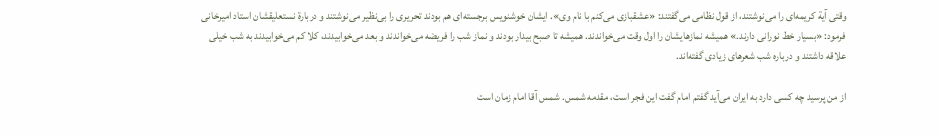وقتی آیة کریمه‌ای را می‌نوشتند، از قول نظامی می‌گفتند: «عشقبازی می‌کنم با نام وی». ایشان خوشنویس برجسته‌ای هم بودند تحریری را بی‌نظیر می‌نوشتند و دربارة نستعلیقشان استاد امیرخانی فرمود: «بسیار خط نورانی دارند.» همیشه نمازهایشان را اول وقت می‌خواندند. همیشه تا صبح بیدار بودند و نماز شب را فریضه می‌خواندند و بعد می‌خوابیدند، کلا کم می‌خوابیدند به شب خیلی علاقه داشتند و درباره شب شعرهای زیادی گفته‌اند.

از من پرسید چه کسی دارد به ایران می‌آید گفتم امام گفت این فجر است، مقدمه شمس. شمس آقا امام زمان است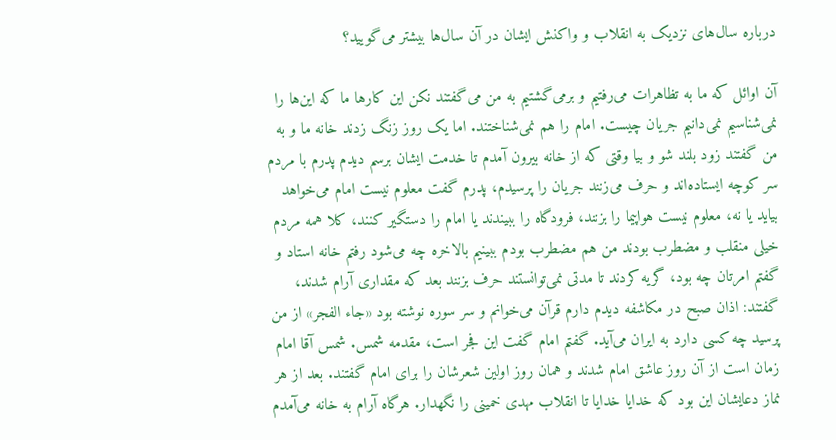درباره سال‌های نزدیک به انقلاب و واکنش ایشان در آن سال‌ها بیشتر می‌گویید؟

آن اوائل که ما به تظاهرات می‌رفتیم و برمی‌گشتیم به من می‌گفتند نکن این کارها ما که این‌ها را نمی‌شناسیم نمی‌دانیم جریان چیست. امام را هم نمی‌شناختند. اما یک روز زنگ زدند خانه ما و به من گفتند زود بلند شو و بیا وقتی که از خانه بیرون آمدم تا خدمت ایشان برسم دیدم پدرم با مردم سر کوچه ایستاده‌اند و حرف می‌زنند جریان را پرسیدم، پدرم گفت معلوم نیست امام می‌خواهد بیاید یا نه، معلوم نیست هواپیما را بزنند، فرودگاه را ببیندند یا امام را دستگیر کنند، کلا همه مردم خیلی منقلب و مضطرب بودند من هم مضطرب بودم ببینیم بالاخره چه می‌شود رفتم خانه استاد و گفتم امرتان چه بود، گریه کردند تا مدتی نمی‌توانستند حرف بزنند بعد که مقداری آرام شدند، گفتند: اذان صبح در مکاشفه دیدم دارم قرآن می‌خوانم و سر سوره نوشته بود «جاء الفجر» از من پرسید چه کسی دارد به ایران می‌آید. گفتم امام گفت این فجر است، مقدمه شمس. شمس آقا امام زمان است از آن روز عاشق امام شدند و همان روز اولین شعرشان را برای امام گفتند. بعد از هر نماز دعایشان این بود که خدایا خدایا تا انقلاب مهدی خمینی را نگهدار. هرگاه آرام به خانه می‌آمدم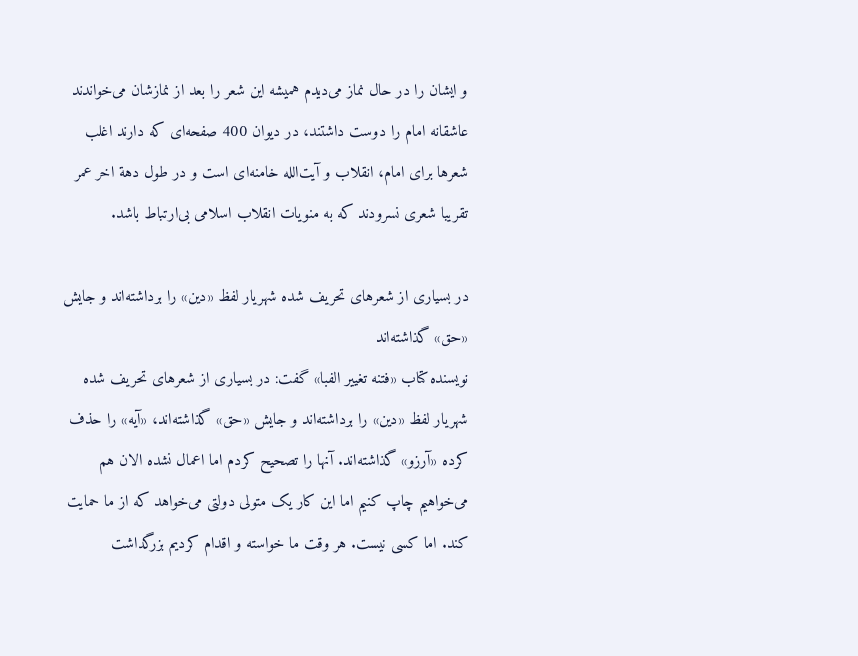و ایشان را در حال نماز می‌دیدم همیشه این شعر را بعد از نمازشان می‌خواندند عاشقانه امام را دوست داشتند، در دیوان 400 صفحه‌ای که دارند اغلب شعرها برای امام، انقلاب و آیت‌الله خامنه‌ای است و در طول دهة اخر عمر تقریبا شعری نسرودند که به منویات انقلاب اسلامی بی‌ارتباط باشد.

در بسیاری از شعرهای تحریف شده شهریار لفظ «دین» را برداشته‌اند و جایش «حق» گذاشته‌اند
نویسنده کتاب «فتنه تغییر الفبا» گفت: در بسیاری از شعرهای تحریف شده شهریار لفظ «دین» را برداشته‌اند و جایش «حق» گذاشته‌اند، «آیه» را حذف کرده «آرزو» گذاشته‌اند. آنها را تصحیح کردم اما اعمال نشده الان هم می‌خواهیم چاپ کنیم اما این کار یک متولی دولتی می‌خواهد که از ما حمایت کند. اما کسی نیست. هر وقت ما خواسته و اقدام کردیم بزرگداشت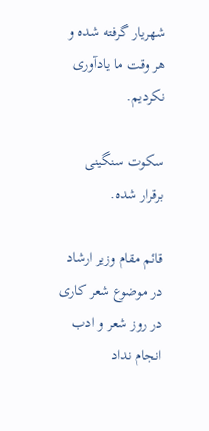شهریار گرفته شده و هر وقت ما یادآوری نکردیم.

سکوت سنگینی برقرار شده.

قائم مقام وزیر ارشاد در موضوع شعر کاری در روز شعر و ادب انجام نداد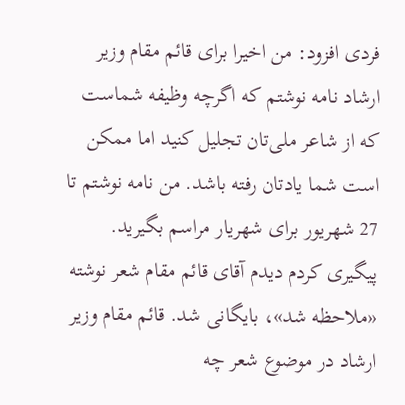فردی افزود: من اخیرا برای قائم مقام وزیر ارشاد نامه نوشتم که اگرچه وظیفه شماست که از شاعر ملی‌تان تجلیل کنید اما ممکن است شما یادتان رفته باشد. من نامه نوشتم تا 27 شهریور برای شهریار مراسم بگیرید. پیگیری کردم دیدم آقای قائم مقام شعر نوشته «ملاحظه شد»، بایگانی شد. قائم مقام وزیر ارشاد در موضوع شعر چه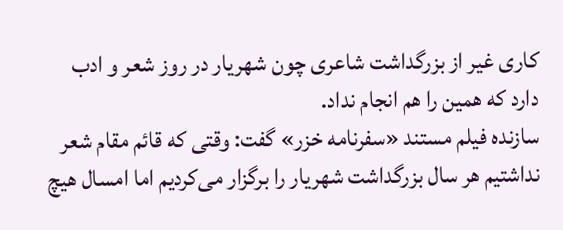کاری غیر از بزرگداشت شاعری چون شهریار در روز شعر و ادب دارد که همین را هم انجام نداد.
سازنده فیلم مستند «سفرنامه خزر» گفت: وقتی که قائم مقام شعر نداشتیم هر سال بزرگداشت شهریار را برگزار می‌کردیم اما امسال هیچ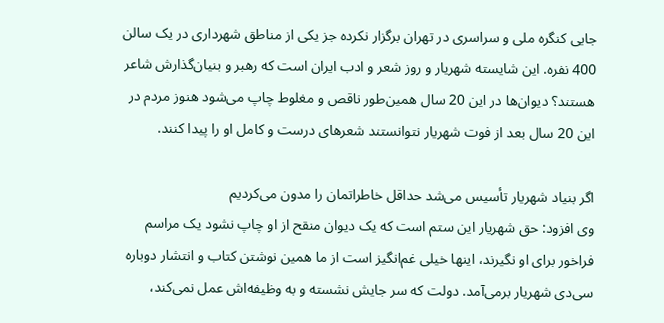جایی کنگره ملی و سراسری در تهران برگزار نکرده جز یکی از مناطق شهرداری در یک سالن 400 نفره. این شایسته شهریار و روز شعر و ادب ایران است که رهبر و بنیان‌گذارش شاعر هستند؟ دیوان‌ها در این 20 سال همین‌طور ناقص و مغلوط چاپ می‌شود هنوز مردم در این 20 سال بعد از فوت شهریار نتوانستند شعرهای درست و کامل او را پیدا کنند.

اگر بنیاد شهریار تأسیس می‌شد حداقل خاطراتمان را مدون می‌کردیم
وی افزود: حق شهریار این ستم است که یک دیوان منقح از او چاپ نشود یک مراسم فراخور برای او نگیرند، اینها خیلی غم‌انگیز است از ما همین نوشتن کتاب و انتشار دوباره سی‌دی شهریار برمی‌آمد. دولت که سر جایش نشسته و به وظیفه‌اش عمل نمی‌کند،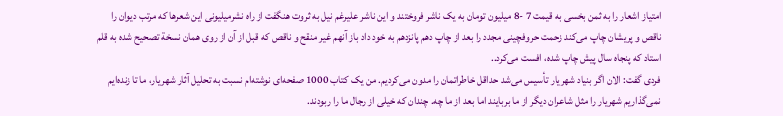امتیاز اشعار را به ثمن بخسی به قیمت 7 -8 میلیون تومان به یک ناشر فروختند و این ناشر علیرغم نیل به ثروت هنگفت از راه نشرمیلیونی این شعرها که مرتب دیوان را ناقص و پریشان چاپ می‌کند زحمت حروفچینی مجدد را بعد از چاپ دهم پانزدهم به خود داد باز آنهم غیر منقح و ناقص که قبل از آن از روی همان نسخة تصحیح شده به قلم استاد که پنجاه سال پیش چاپ شده، افست می‌کرد..
فردی گفت: الان اگر بنیاد شهریار تأسیس می‌شد حداقل خاطراتمان را مدون می‌کردیم. من یک کتاب 1000 صفحه‌ای نوشته‌ام نسبت به تحلیل آثار شهریار، ما تا زنده‌ایم نمی‌گذاریم شهریار را مثل شاعران دیگر از ما بربایند اما بعد از ما چه. چندان که خیلی از رجال ما را ربودند.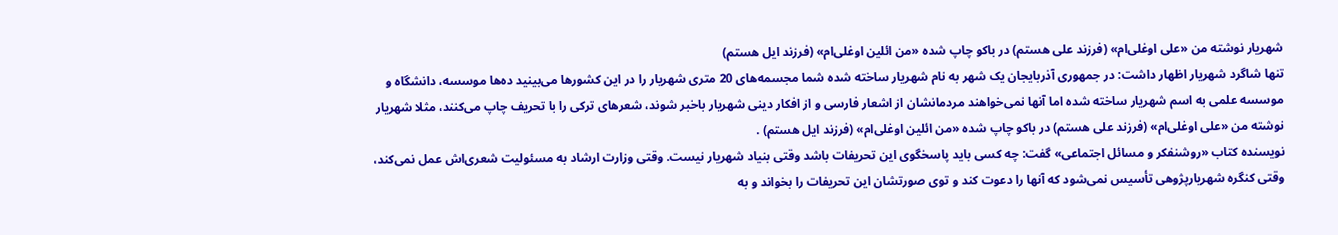شهریار نوشته من «علی اوغلی‌ام» (فرزند علی هستم) در باکو چاپ شده «من ائلین اوغلی‌ام» (فرزند ایل هستم)
تنها شاگرد شهریار اظهار داشت: در جمهوری آذربایجان یک شهر به نام شهریار ساخته شده شما مجسمه‌های 20 متری شهریار را در این کشورها می‌بینید ده‌ها موسسه، دانشگاه و موسسه علمی به اسم شهریار ساخته شده اما آنها نمی‌خواهند مردمانشان از اشعار فارسی و از افکار دینی شهریار باخبر شوند، شعرهای ترکی را با تحریف چاپ می‌کنند، مثلا شهریار نوشته من «علی اوغلی‌ام» (فرزند علی هستم) در باکو چاپ شده «من ائلین اوغلی‌ام» (فرزند ایل هستم) .
نویسنده کتاب «روشنفکر و مسائل اجتماعی» گفت: چه کسی باید پاسخگوی این تحریفات باشد وقتی بنیاد شهریار نیست. وقتی وزارت ارشاد به مسئولیت شعری‌اش عمل نمی‌کند، وقتی کنگره شهریارپژوهی تأسیس نمی‌شود که آنها را دعوت کند و توی صورتشان این تحریفات را بخواند و به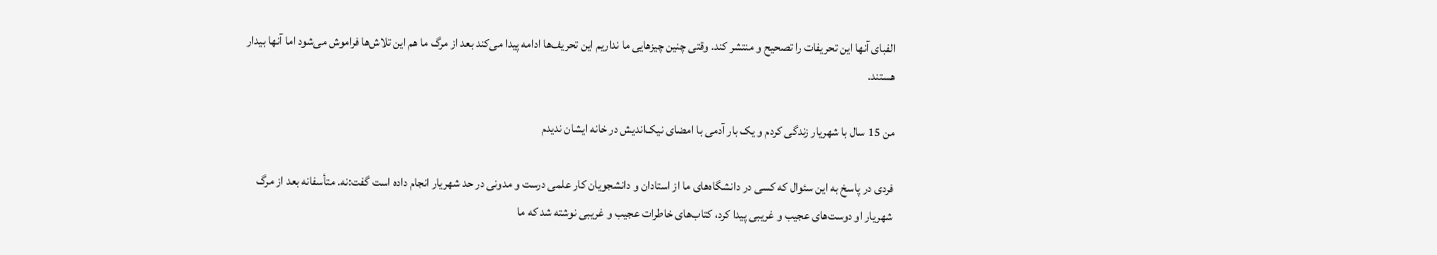الفبای آنها این تحریفات را تصحیح و منتشر کند. وقتی چنین چیزهایی ما نداریم این تحریف‌ها ادامه پیدا می‌کند بعد از مرگ ما هم این تلاش‌ها فراموش می‌شود اما آنها بیدار هستند.

من 15 سال با شهریار زندگی کردم و یک بار آدمی با امضای نیک‌اندیش در خانه ایشان ندیدم

فردی در پاسخ به این سئوال که کسی در دانشگاه‌های ما از استادان و دانشجویان کار علمی درست و مدونی در حد شهریار انجام داده است گفت:نه. متأسفانه بعد از مرگ شهریار او دوست‌های عجیب و غریبی پیدا کرد، کتاب‌های خاطرات عجیب و غریبی نوشته شد که ما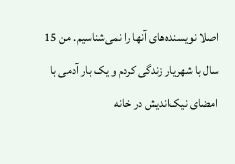اصلا نویسنده‌های آنها را نمی‌شناسیم. من 15 سال با شهریار زندگی کردم و یک بار آدمی با امضای نیک‌اندیش در خانه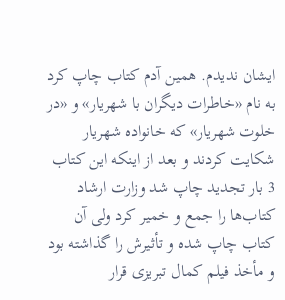ایشان ندیدم. همین آدم کتاب چاپ کرد به نام «خاطرات دیگران با شهریار» و «در خلوت شهریار» که خانواده شهریار شکایت کردند و بعد از اینکه این کتاب 3 بار تجدید چاپ شد وزارت ارشاد کتاب‌ها را جمع و خمیر کرد ولی آن کتاب چاپ شده و تأثیرش را گذاشته بود و مأخذ فیلم کمال تبریزی قرار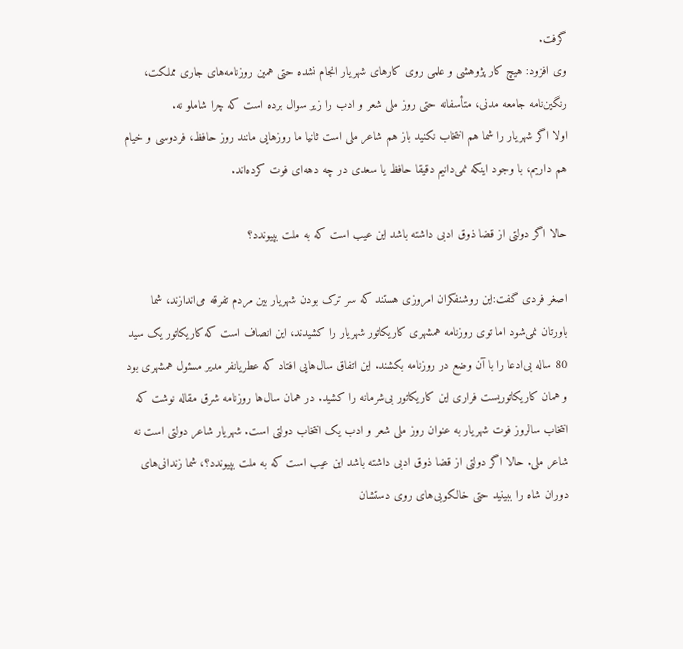گرفت.
وی افزود: هیچ کار پژوهشی و علمی روی کارهای شهریار انجام نشده حتی همین روزنامه‌های جاری مملکت، رنگین‌نامه جامعه مدنی، متأسفانه حتی روز ملی شعر و ادب را زیر سوال برده است که چرا شاملو نه.
اولا اگر شهریار را شما هم انتخاب نکنید باز هم شاعر ملی است ثانیا ما روزهایی مانند روز حافظ، فردوسی و خیام هم داریم، با وجود اینکه نمی‌دانیم دقیقا حافظ یا سعدی در چه دهه‌ای فوت کرده‌اند.

حالا اگر دولتی از قضا ذوق ادبی داشته باشد این عیب است که به ملت بپیوندد؟

اصغر فردی گفت:این روشنفکران امروزی هستند که سر ترک بودن شهریار بین مردم تفرقه می‌اندازند، شما باورتان نمی‌شود اما توی روزنامه همشهری کاریکاتور شهریار را کشیدند، این انصاف است که کاریکاتور یک سید 80 ساله بی‌ادعا را با آن وضع در روزنامه بکشند. این اتفاق سال‌هایی افتاد که عطریانفر مدیر مسئول همشهری بود و همان کاریکاتوریست فراری این کاریکاتور بی‌شرمانه را کشید. در همان سال‌ها روزنامه شرق مقاله نوشت که انتخاب سالروز فوت شهریار به عنوان روز ملی شعر و ادب یک انتخاب دولتی است. شهریار شاعر دولتی است نه شاعر ملی. حالا اگر دولتی از قضا ذوق ادبی داشته باشد این عیب است که به ملت بپیوندد؟، شما زندانی‌های دوران شاه را ببینید حتی خالکوبی‌های روی دستشان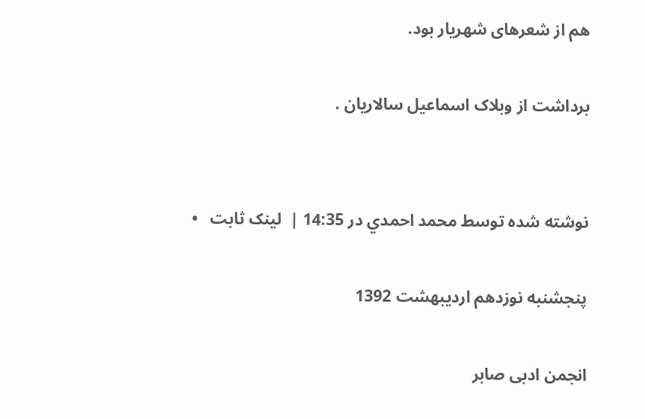هم از شعرهای شهریار بود.

برداشت از وبلاک اسماعیل سالاریان .


نوشته شده توسط محمد احمدي در 14:35 |  لینک ثابت   •

پنجشنبه نوزدهم اردیبهشت 1392

انجمن ادبی صابر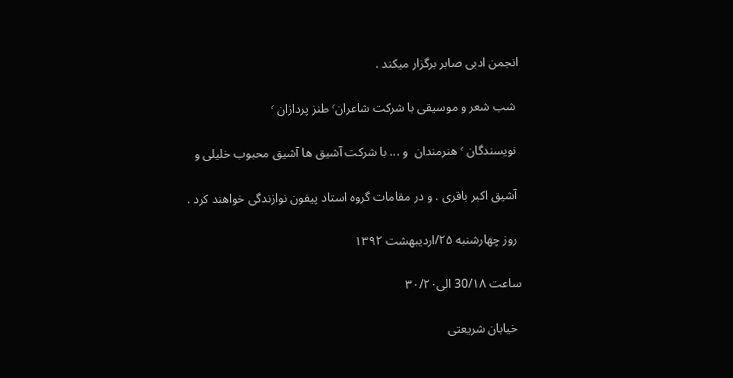انجمن ادبی صابر برگزار میکند .

 شب شعر و موسیقی با شرکت شاعران٬ طنز پردازان ٬

 نویسندگان ٬ هنرمندان  و ... با شرکت آشیق ها آشیق محبوب خلیلی و

 آشیق اکبر باقری . و در مقامات گروه استاد پیفون نوازندگی خواهند کرد .

 روز چهارشنبه ۲۵/اردیبهشت ۱۳۹۲

ساعت 30/۱۸ الی۳۰/۲۰

 خیابان شریعتی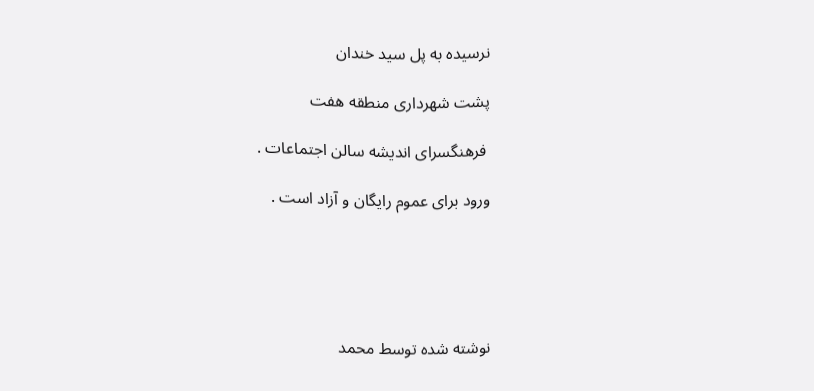نرسیده به پل سید خندان

پشت شهرداری منطقه هفت

 فرهنگسرای اندیشه سالن اجتماعات .

ورود برای عموم رایگان و آزاد است .





نوشته شده توسط محمد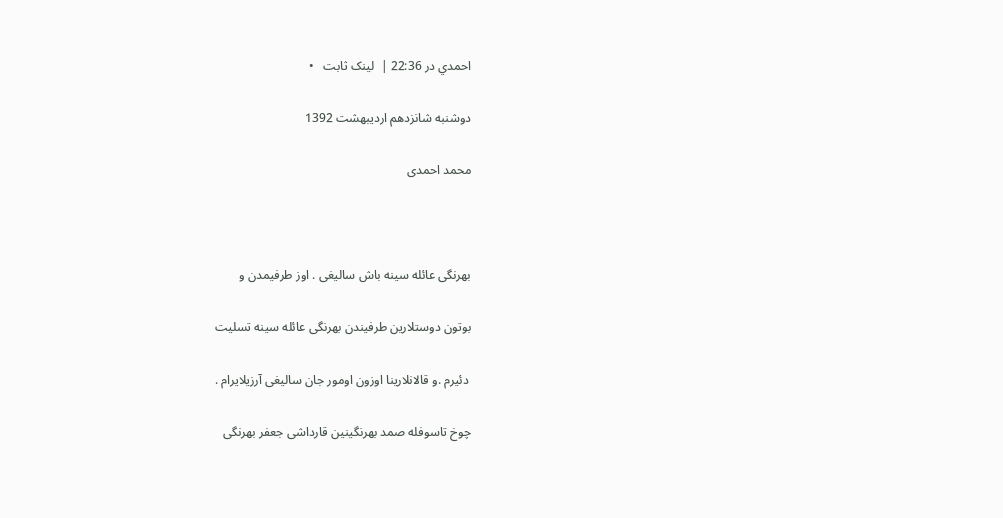احمدي در 22:36 |  لینک ثابت   •

دوشنبه شانزدهم اردیبهشت 1392

محمد احمدی



بهرنگی عائله سینه باش سالیغی . اوز طرفیمدن و

بوتون دوستلارین طرفیندن بهرنگی عائله سینه تسلیت

 دئیرم .و قالانلارینا اوزون اومور جان سالیغی آرزیلایرام .

چوخ تاسوفله صمد بهرنگینین قارداشی جعفر بهرنگی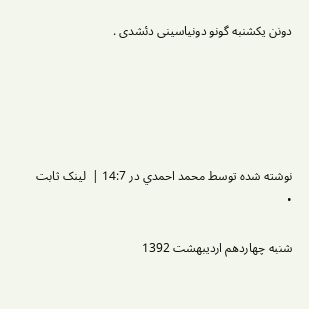دونن یکشنبه گونو دونیاسینی دئشدی .





نوشته شده توسط محمد احمدي در 14:7 |  لینک ثابت   •

شنبه چهاردهم اردیبهشت 1392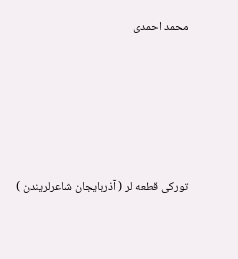محمد احمدی





تورکی قطعه لر ( آذربایجان شاعرلریندن )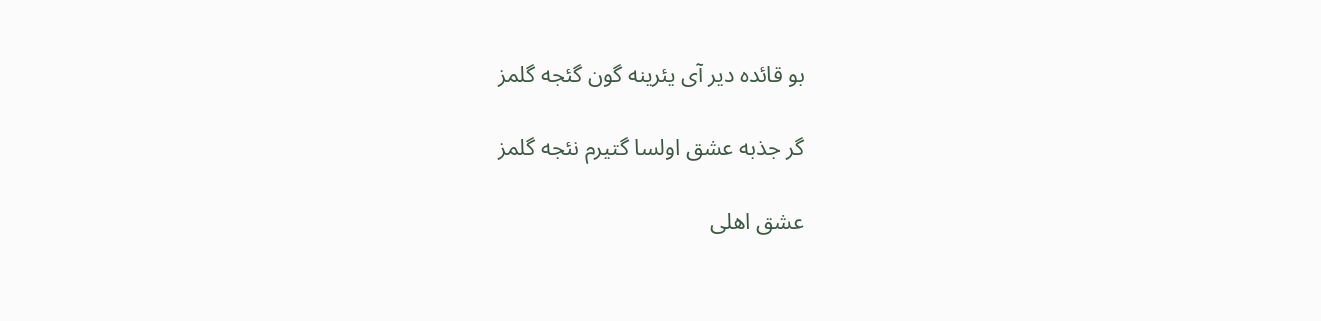بو قائده دیر آی یئرینه گون گئجه گلمز

گر جذبه عشق اولسا گتیرم نئجه گلمز

عشق اهلی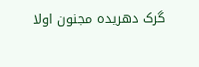گرک دهریده مجنون اولا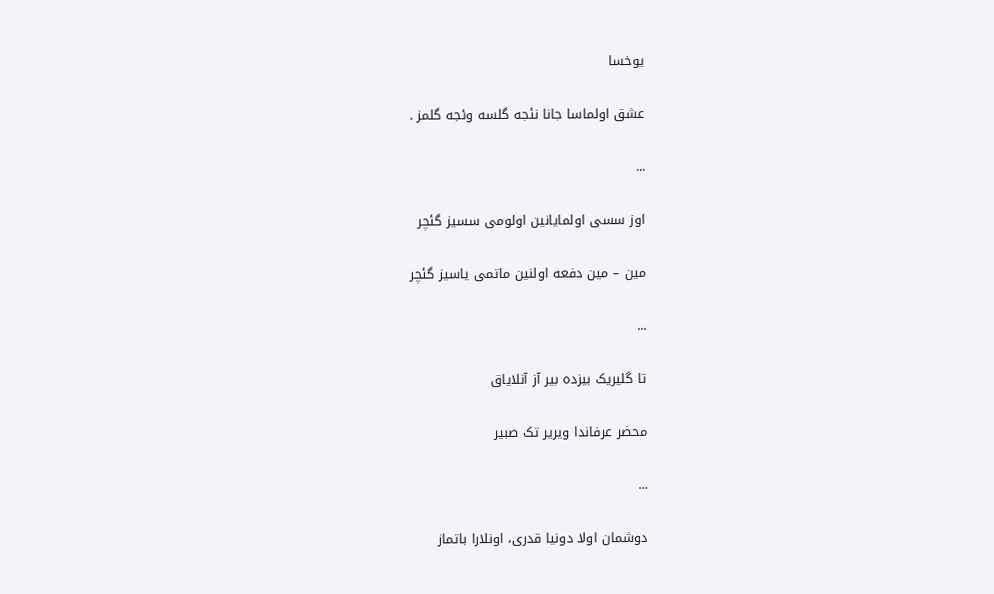یوخسا

عشق اولماسا جانا نئجه گلسه وئجه گلمز .

...

اوز سسی اولمایانین اولومی سسیز گئچر

مین – مین دفعه اولنین ماتمی یاسیز گئچر

...

تا گلیریک بیزده بیر آز آنلایاق

محضر عرفاندا ویریر تک صبیر

...

دوشمان اولا دونیا قدری، اونلارا باتماز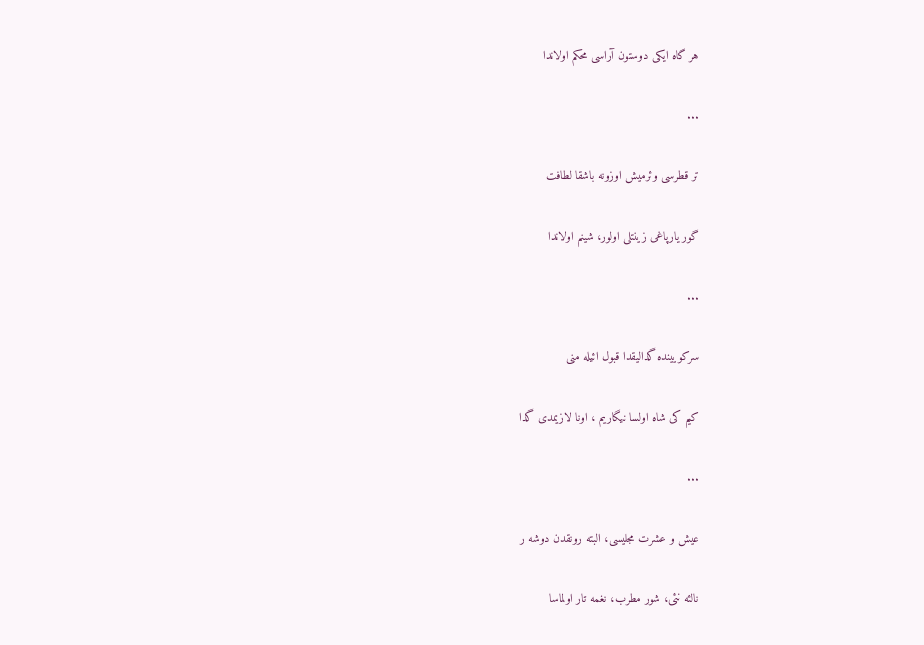هر گاه ایکی دوستون آراسی محکم اولاندا

...

تر قطرسی وئرمیش اوزونه باشقا لطافت

گور یارپاغی زینتلی اولور، شینم اولاندا

...

سرکویینده گدالیقدا قبول ائیله منی

کیم کی شاه اولسا نیگاریم ، اونا لازیمدی گدا

...

عیش و عشرت مجلیسی، البته رونقدن دوشه ر

نالئه نئی، شور مطرب، نغمه تار اولماسا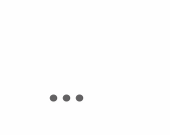...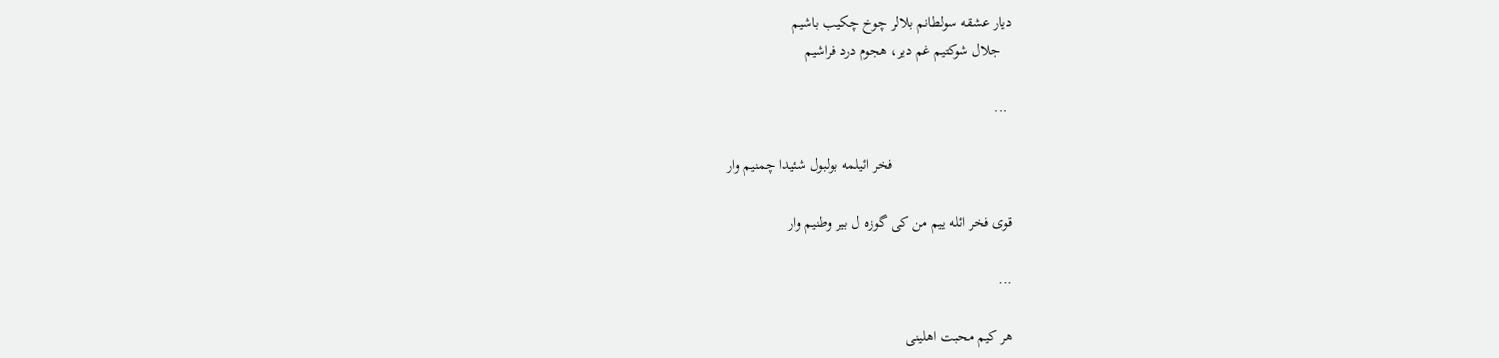دیار عشقه سولطانم بلالر چوخ چکیب باشیم
   جلال شوکتیم غم دیر، هجوم درد فراشیم

 ...

                                فخر ائیلمه بولبول شئیدا چمنیم وار

قوی فخر ائله ییم من کی گوزه ل بیر وطنیم وار

...

هر کیم محبت اهلینی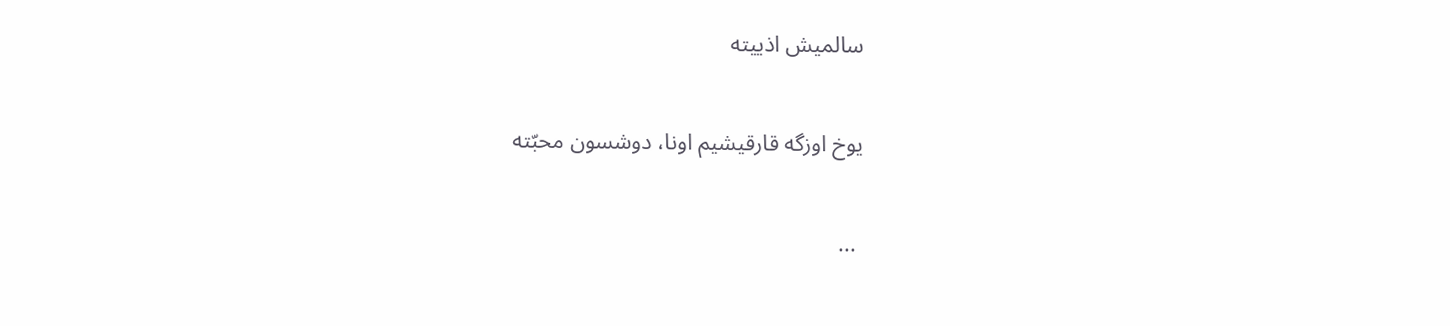سالمیش اذییته

یوخ اوزگه قارقیشیم اونا، دوشسون محبّته

 ...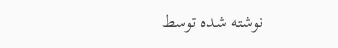نوشته شده توسط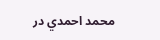محمد احمدي در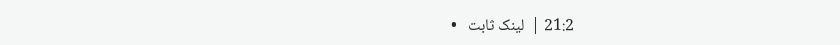21:2 |  لینک ثابت   •